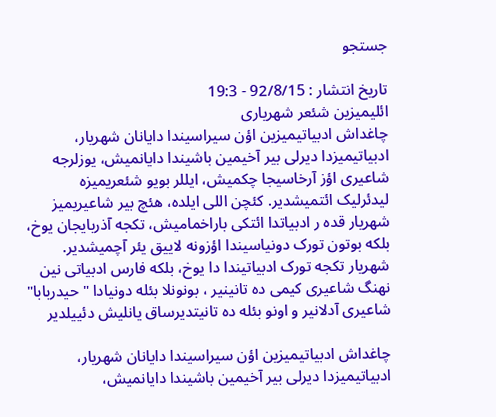جستجو

تاريخ انتشار : 92/8/15 - 19:3
ائلیمیزین شئعر شهریاری
چاغداش ادبیاتیمیزین اؤن سیراسیندا دایانان شهریار، ادبیاتیمیزدا دیرلی بیر آخیمین باشیندا دایانمیش، یوزلرجه شاعیری اؤز آرخاسیجا چکمیش، ایللر بویو شئعریمیزه لیدئرلیک ائتمیشدیر. کئچن اللی ایلده، هئچ بیر شاعیریمیز شهریار قده ر ادبیاتدا ائتکی باراخمامیش، تکجه آذربایجان یوخ، بلکه بوتون تورک دونیاسیندا اؤزونه لاییق یئر آچمیشدیر. شهریار تکجه تورک ادبیاتیندا دا یوخ، بلکه فارس ادبیاتی نین نهنگ شاعیری کیمی ده تانینیر ، بونونلا بئله دونیادا "حیدربابا" شاعیری آدلانیر و اونو بئله ده تانیتدیرساق یانلیش دئییلدیر

چاغداش ادبیاتیمیزین اؤن سیراسیندا دایانان شهریار، ادبیاتیمیزدا دیرلی بیر آخیمین باشیندا دایانمیش،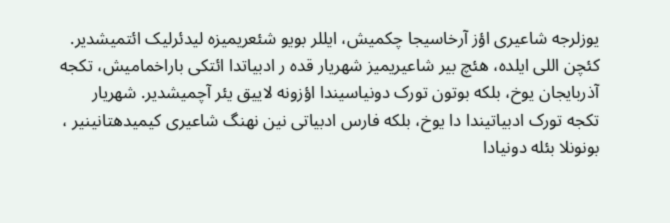یوزلرجه شاعیری اؤز آرخاسیجا چکمیش، ایللر بویو شئعریمیزه لیدئرلیک ائتمیشدیر. کئچن اللی ایلده، هئچ بیر شاعیریمیز شهریار قده ر ادبیاتدا ائتکی باراخمامیش، تکجه آذربایجان یوخ، بلکه بوتون تورک دونیاسیندا اؤزونه لاییق یئر آچمیشدیر. شهریار تکجه تورک ادبیاتیندا دا یوخ، بلکه فارس ادبیاتی نین نهنگ شاعیری کیمیدهتانینیر ، بونونلا بئله دونیادا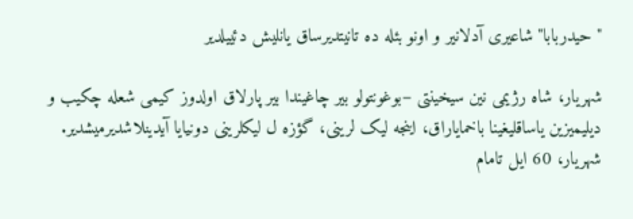"حیدربابا" شاعیری آدلانیر و اونو بئله ده تانیتدیرساق یانلیش دئییلدیر

شهریار، شاه رژیمی نین سیخینتی –بوغونتولو بیر چاغیندا بیر پارلاق اولدوز کیمی شعله چکیب و دیلیمیزین یاساقلیغینا باخمایاراق، اینجه لیک لرینی، گؤزه ل لیکلرینی دونیایا آیدینلاشدیرمیشدیر. شهریار، 60 ایل تامام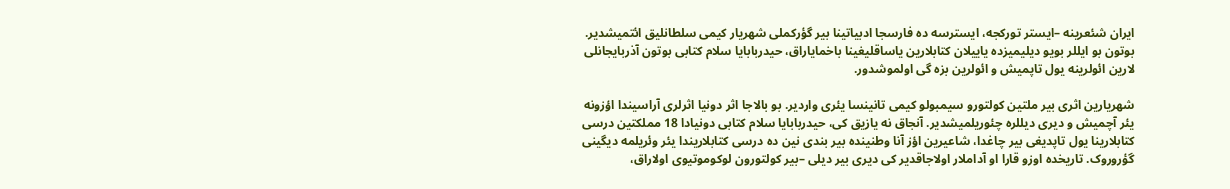ایران شئعرینه –ایستر تورکجه، ایسترسه ده فارسجا ادبیاتینا بیر گؤرکملی شهریار کیمی سلطانلیق ائتمیشدیر. بوتون بو ایللر بویو دیلیمیزده یاییلان کتابلارین یاساقلیغینا باخمایاراق، حیدربابایا سلام کتابی بوتون آذربایجانلی لارین ائولرینه یول تاپمیش و ائولرین بزه گی اولموشدور.

شهریارین اثری بیر ملتین کولتورو سیمبولو کیمی تانینسا یئری واردیر. بو بالاجا اثر دونیا اثرلری آراسیندا اؤزونه یئر آچمیش و دیری دیللره چئوریلمیشدیر. آنجاق نه یازیق کی، حیدربابایا سلام کتابی دونیادا 18 مملکتین درسی کتابلارینا یول تاپدیغی بیر چاغدا، شاعیرین اؤز آنا وطنینده بیر بندی نین ده درسی کتابلاریندا یئر وئریلمه دیگینی گؤروروک. تاریخده اوزو قارا او آداملار اولاجاقدیر کی دیری بیر دیلی –بیر کولتورون لوکوموتیوی اولاراق،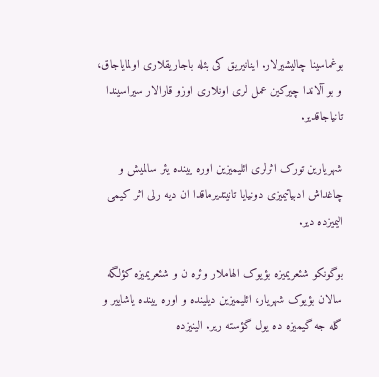بوغماسینا چالیشیرلار. اینانیریق کی بئله باجاریقلاری اولمایاجاق، و بو آلاندا چیرکین عمل لری اونلاری اوزو قارالار سیراسیندا تانیاجاقدیر.

شهریارین تورک اثرلری ائلیمیزین اوره یینده یئر سالمیش و چاغداش ادبیاتیمیزی دونیایا تانیتدیرماقدا ان دیه رلی اثر کیمی الیمیزده دیر.

بوگونکو شئعریمیزه بؤیوک الهاملار وئره ن و شئعریمیزه کؤلگه سالان بؤیوک شهریار، ائلیمیزین دیلینده و اوره یینده یاشاییر و گله جه گیمیزه ده یول گؤسته ریر. الینیزده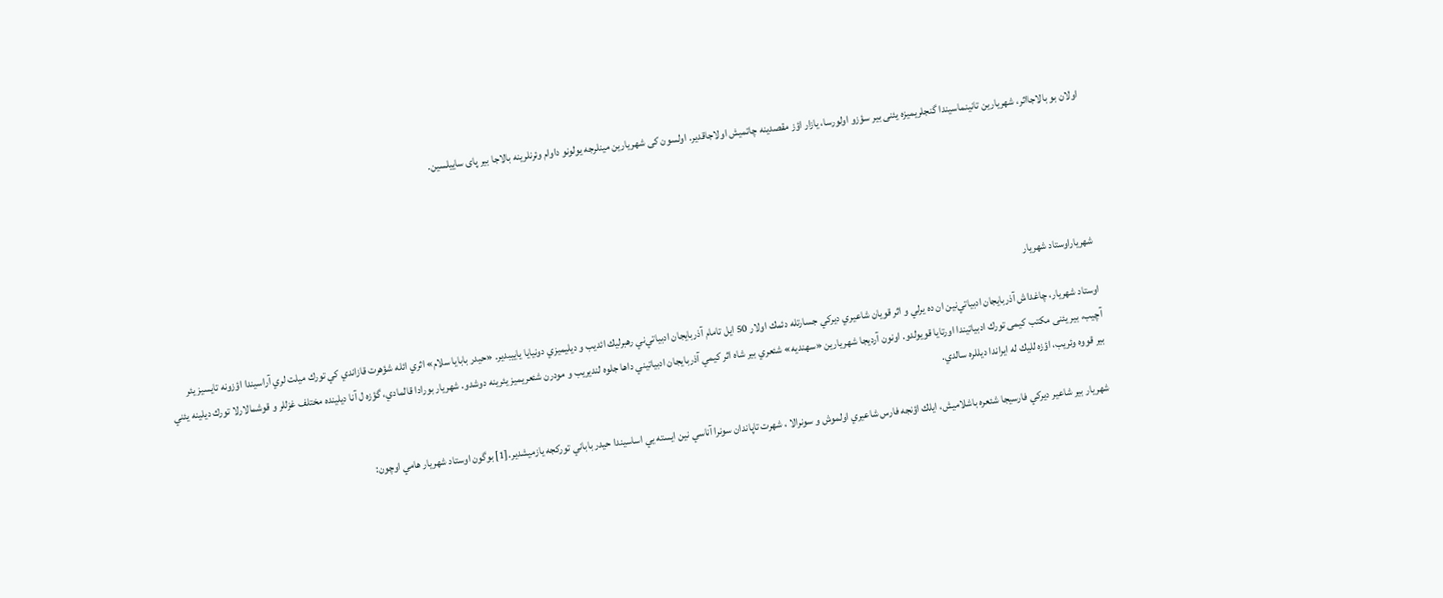اولان بو بالاجااثر، شهریارین تانینماسیندا گنجلریمیزه یئنی بیر سؤزو اولورسا، یازار اؤز مقصدینه چاتمیش اولاجاقدیر. اولسون کی شهریارین مینلرجه یولونو داوام وئرنلرینه بالاجا بیر پای ساییلسین.





شهریاراوستاد شهريار

اوستاد شهريار، چاغداش آذربايجان ادبياتي‌نين ان ده يرلي و اثر قويان شاعيري ديركي جسارتله دئمك اولار 50 ايل تامام آذربايجان ادبياتي‌ني رهبرليك ائديب و ديليميزي دونيايا ياييبدير. «حيدر بابايا سلام» اثري ائله شؤهرت قازاندي كي تورك ميلت لري آراسيندا اؤزونه تايسيز يئر آچيب، بیر یئنی مکتب کیمی تورك ادبياتيندا اورتايا قويولدو. اونون آرديجا شهريارين «سهنديه» شئعري بير شاه اثر كيمي آذربايجان ادبياتيني داها جلوه لنديريب و مودرن شئعريميز يئرينه دوشدو. شهريار بورادا قالمادي، گؤزه ل آنا ديلينده مختلف غزللر و قوشمالارلا تورك ديلينه يئني بير قووه وئريب، اؤزه لليك له ايراندا ديللره سالدي.

شهريار بير شاعير ديركي فارسيجا شئعره باشلاميش، ايلك اؤنجه فارس شاعيري اولموش و سونرالا ، شهرت تاپاندان سونرا آناسي نين ايسته يي اساسيندا حيدر باباني توركجه يازميشدير.[1] بوگون اوستاد شهريار هامي اوچون: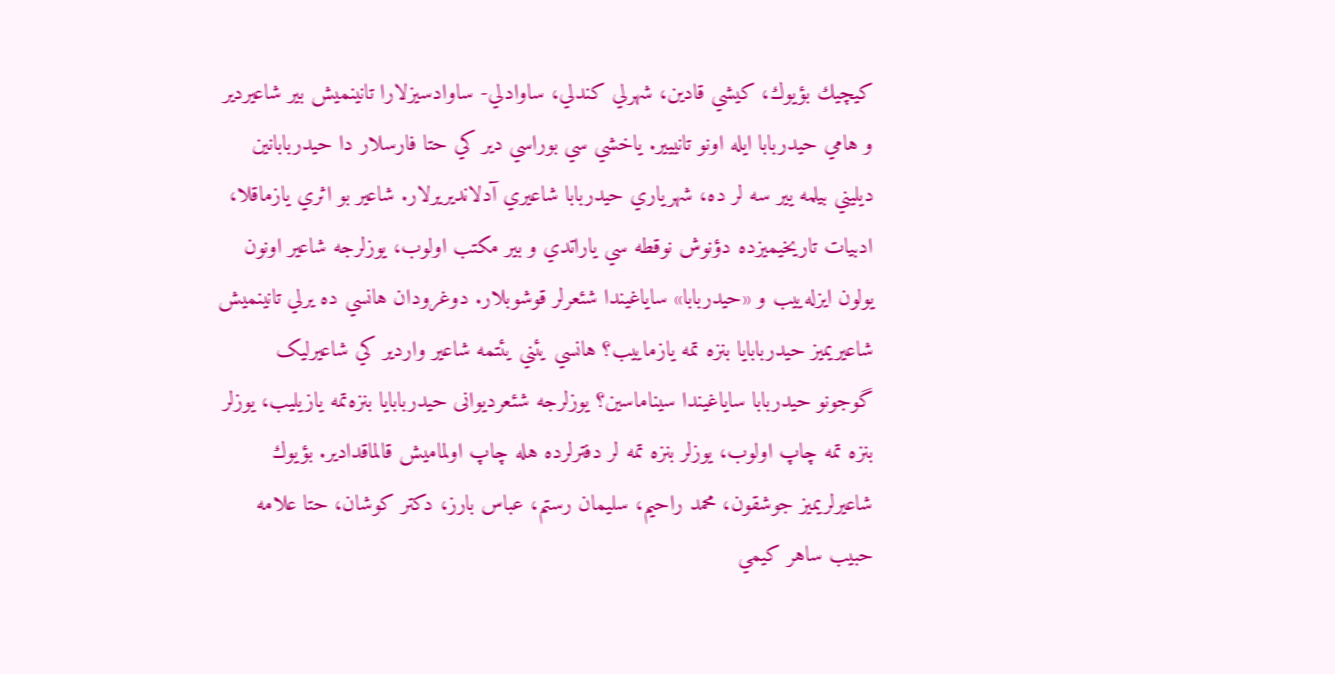كيچيك بؤيوك، كيشي قادين، شهرلي كندلي، ساوادلي- ساوادسيزلارا تانينميش بير شاعيردير و هامي حيدربابا ايله اونو تانييير. ياخشي سي بوراسي دير كي حتا فارسلار دا حيدربابانين ديليني بيلمه يير سه لر ده، شهرياري حيدربابا شاعيري آدلانديريرلار. شاعير بو اثري يازماقلا، ادبيات تاريخيميزده دؤنوش نوقطه سي ياراتدي و بير مكتب اولوب، يوزلرجه شاعير اونون يولون ايزله‌ييب و «حيدربابا» ساياغيندا شئعرلر قوشوبلار. دوغرودان هانسي ده يرلي تانينميش شاعيريميز حيدربابايا بنزه تمه يازماييب؟ هانسي يئني يئتمه شاعير واردير كي شاعیرلیک گوجونو حیدربابا سایاغیندا سیناماسین؟ یوزلرجه شئعردیوانی حيدربابايا بنزه‌تمه يازيليب، يوزلر بنزه تمه چاپ اولوب، يوزلر بنزه تمه لر دفترلرده هله چاپ اولمامیش قالماقدادير. بؤيوك شاعيرلريميز جوشقون، محمد راحيم، سليمان رستم، عباس بارز، دكتر كوشان، حتا علامه حبيب ساهر كيمي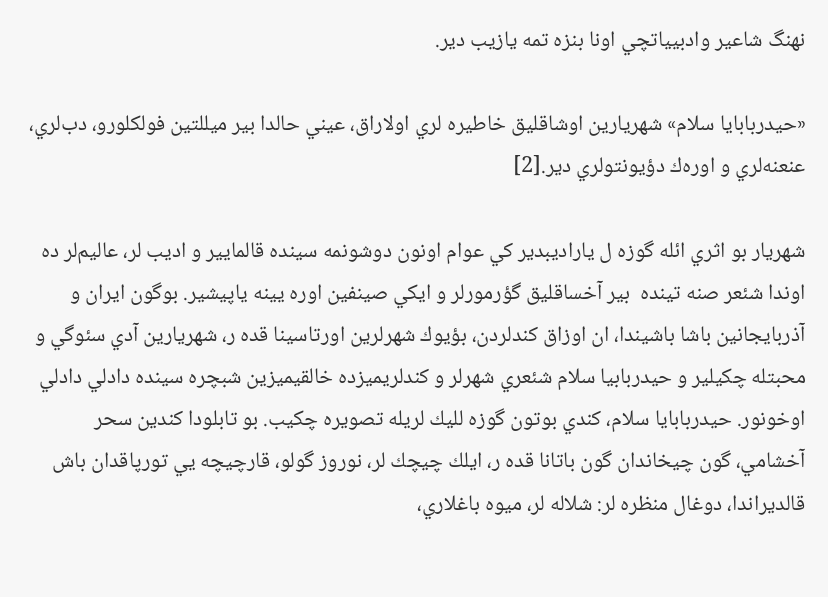نهنگ شاعیر وادبيياتچي اونا بنزه تمه يازيب دير.

«حيدربابايا سلام» شهريارين اوشاقليق خاطيره لري اولاراق، عيني حالدا بير ميللتين فولكلورو، دب‌لري، عنعنه‌لري و اوره‌ك دؤيونتولري دير.[2]

شهريار بو اثري ائله گوزه ل ياراديبدير كي عوام اونون دوشونمه سينده قالمايير و اديب لر، عاليم‌لر ده اوندا شئعر صنه تينده  بير آخساقليق گؤرمورلر و ايكي صينفين اوره يينه ياپيشير. بوگون ايران و آذربايجانين باشا باشيندا، ان اوزاق كندلردن، بؤيوك شهرلرين اورتاسينا قده ر، شهريارين آدي سئوگي و محبتله چكيلير و حيدربابيا سلام شئعري شهرلر و كندلريميزده خالقيميزين شبچره سينده دادلي دادلي اوخونور. حيدربابایا سلام، كندي بوتون گوزه لليك لريله تصويره چكيب. بو تابلودا كندين سحر آخشامي، گون چيخاندان گون باتانا قده ر، ايلك چيچك لر، نوروز گولو، قارچيچه يي تورپاقدان باش قالديراندا، دوغال منظره لر: شلاله لر، ميوه باغلاري،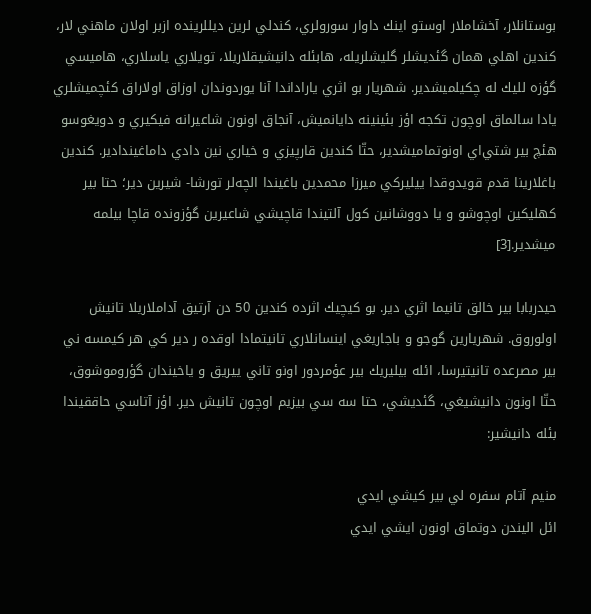بوستانلار، آخشاملار اوستو اينك داوار سورولري، كندلي لرين ديللرينده ازبر اولان ماهني لار، كندين اهلي همان گئديشلر گليشلريله، هابئله دانيشيقلاريلا، تويلاري ياسلاري، هاميسي گؤزه لليك له چكيلميشدير. شهريار بو اثري ياراداندا آنا يوردوندان اوزاق اولاراق كئچميشلري يادا سالماق اوچون تكجه اؤز بئينينه دايانميش، آنجاق اونون شاعيرانه فيكيري و دويغوسو هئچ بير شتي‌اي اونوتماميشدير، حتّا كندين قارپيزي و خياري نين دادي داماغيندادير. كندين باغلارينا قدم قويدوقدا ييليركي ميرزا محمدين باغيندا الچه‌لر تورشا- شيرين دير؛ حتا بير كهليكين اوچوشو و يا دووشانين كول آلتيندا قاچيشي شاعيرين گؤزونده قاچا بيلمه ميشدير.[3]

حيدربابا بير خالق تانيما اثري دير. بو كيچيك اثرده كندين 50 دن آرتيق آداملاريلا تانيش اولوروق. شهريارين گوجو و باجاريغي اينسانلاري تانيتمادا اوقده ر دير كي هر كيمسه ني بير مصرعده تانيتيرسا، ائله بيليريك بير عؤمردور اونو تاني ييريق و ياخيندان گؤروموشوق، حتّا اونون دانيشيغي، گئديشي، حتا سه سي بيزيم اوچون تانيش دير. اؤز آتاسي حاققيندا بئله دانيشير:

منيم آتام سفره لي بير كيشي ايدي
ائل اليندن دوتماق اونون ايشي ايدي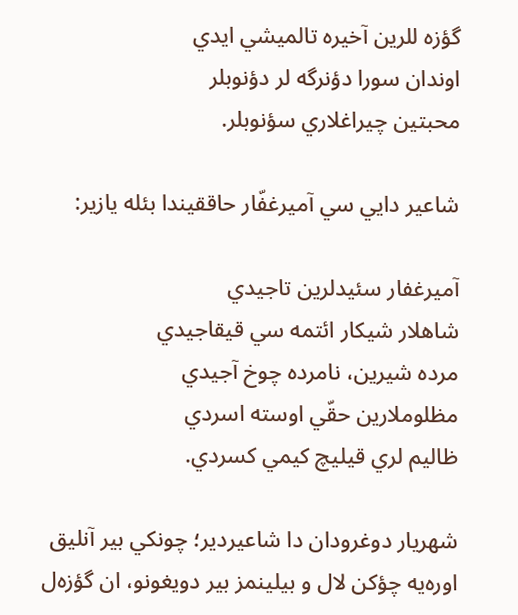گؤزه للرين آخيره تالميشي ايدي
اوندان سورا دؤنرگه لر دؤنوبلر
محبتين چيراغلاري سؤنوبلر.

شاعير دايي سي آميرغفّار حاققيندا بئله يازير:

آميرغفار سئيدلرين تاجيدي
شاهلار شيكار ائتمه سي قيقاجيدي
مرده شيرين، نامرده چوخ آجيدي
مظلوملارين حقّي اوسته اسردي
ظاليم لري قيليچ كيمي كسردي.

شهريار دوغرودان دا شاعيردير؛ چونكي بير آنليق اوره‌يه چؤكن لال و بيلينمز بير دويغونو، ان گؤزه‌ل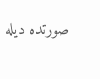صورتده ديله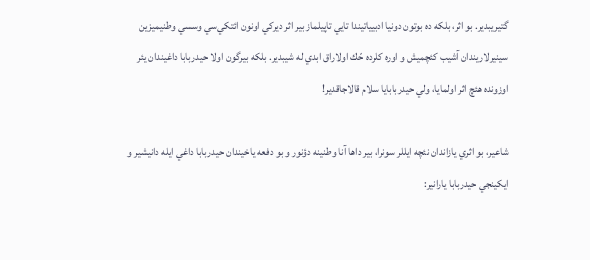گتيريبدير. بو اثر، بلكه ده بوتون دونيا ادبيياتيندا تايي تاپيلماز بير اثر ديركي اونون ائتكي‌سي وسسي وطنيميزين سينيرلاريندان آشیب کئچمیش و اوره کلرده حّك اولاراق ابدي له شيبدير. بلكه بيرگون اولا حيدربابا داغيندان يئر اوزونده هئچ اثر اولمايا، ولي حيدربابايا سلام قالاجاقدير!

شاعير، بو اثري يازاندان نئچه ايللر سونرا، بير داها آنا وطنينه دؤنور و بو دفعه ياخيندان حيدربابا داغي ايله دانيشير و ايكينجي حيدربابا يارانير: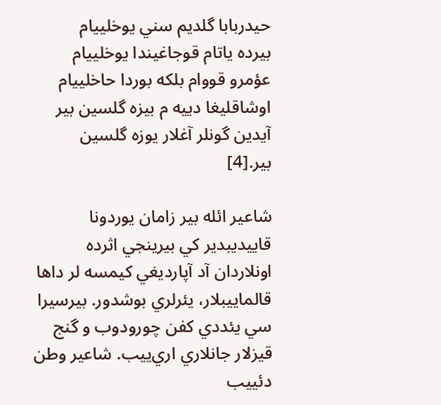حيدربابا گلديم سني يوخلييام
بيرده ياتام قوجاغيندا يوخلييام
عؤمرو قووام بلكه بوردا حاخلييام
اوشاقليغا دييه م بيزه گلسين بير
آيدين گونلر آغلار يوزه گلسين بير.[4]

شاعير ائله بير زامان يوردونا قاييديبدير كي بيرينجي اثرده اونلاردان آد آپارديغي كيمسه لر داها قالماييبلار، يئرلري بوشدور. بيرسيرا سي يئددي كفن چورودوب و گنج قيزلار جانلاري اري‌ييب. شاعير وطن دئييب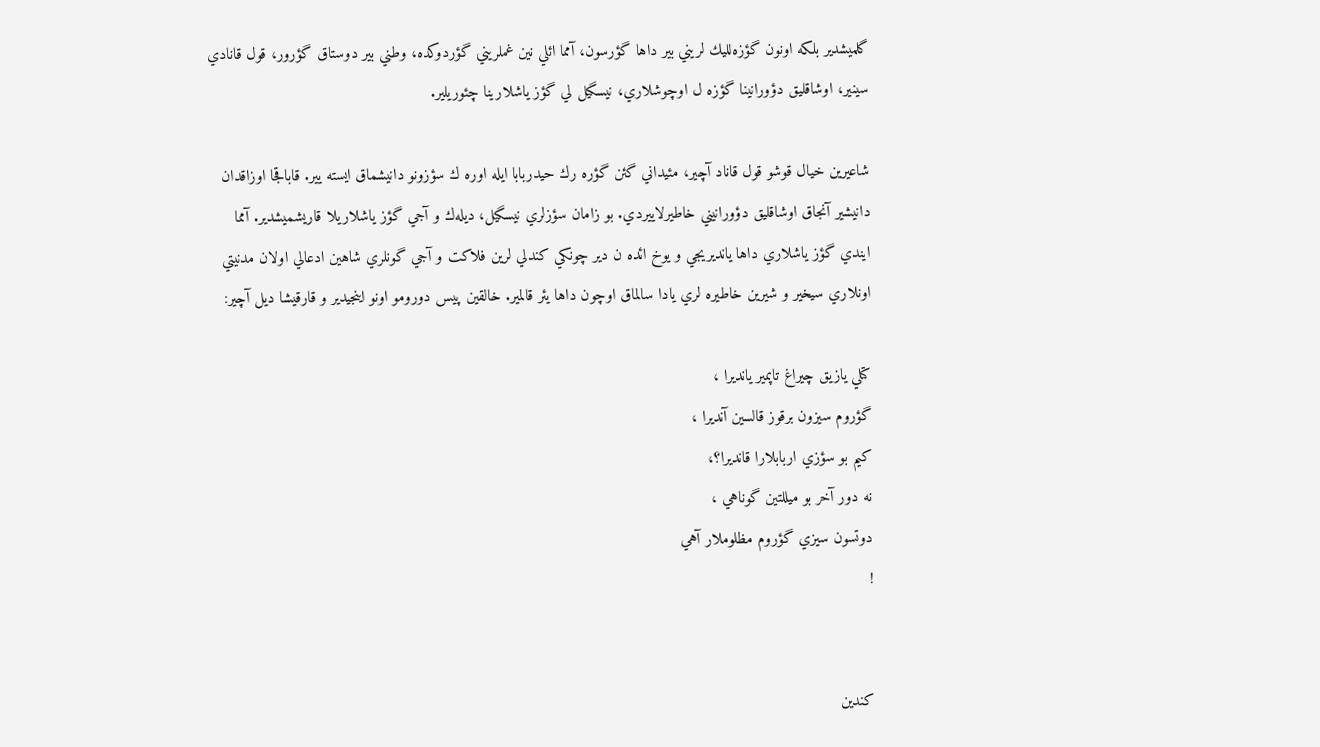گلميشدير بلكه اونون گؤزه‌لليك لريني بير داها گؤرسون، آمما ائلي نين غملريني گؤردوكده، وطني بير دوستاق گؤرور، قول قانادي سينير، اوشاقليق دؤورانينا گؤزه ل اوچوشلاري، نيسگيل لي گؤز ياشلارينا چئوريلير.

شاعيرين خيال قوشو قول قاناد آچير، مئيداني گئن گؤره رك حيدربابا ايله اوره ك سؤزونو دانيشماق ايسته يير. قاباقجا اوزاقدان دانيشير آنجاق اوشاقليق دؤورانيني خاطيرلاييردي. بو زامان سؤزلري نيسگيل، ديله‌ك و آجي گؤز ياشلاريلا قاريشميشدير. آمما ايندي گؤز ياشلاري داها يانديريجي و يوخ ائده ن دير چونكي كندلي لرين فلاكت و آجي گونلري شاهين ادعالي اولان مدنيتي اونلاري سيخير و شيرين خاطيره لري يادا سالماق اوچون داها يئر قالمير. خالقين پيس دورومو اونو اينجيدير و قارقيشا ديل آچير:

كتلي يازيق چيراغ تاپمير يانديرا ،
گؤروم سيزون برقوز قالسين آنديرا ،
كيم بو سؤزي اربابلارا قانديرا؟،
نه دور آخر بو ميللتين گوناهي ،
دوتسون سيزي گؤروم مظلوملار آهي
!


كندين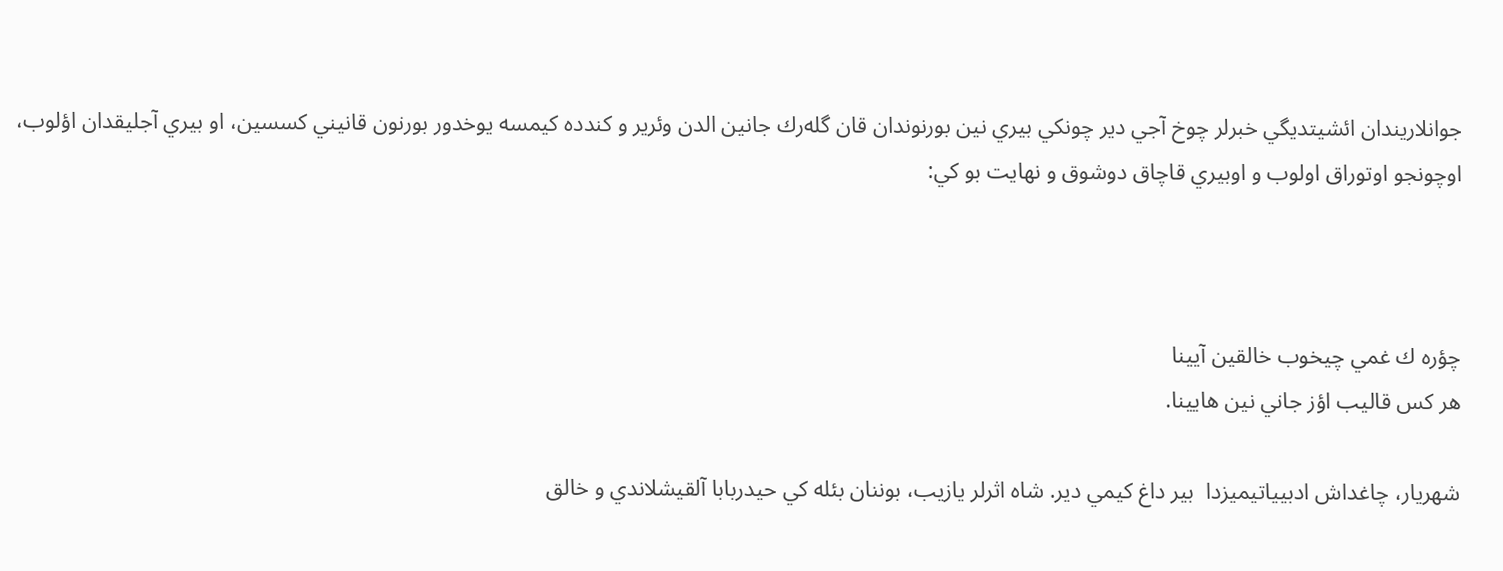جوانلاريندان ائشيتديگي خبرلر چوخ آجي دير چونكي بيري نين بورنوندان قان گله‌رك جانين الدن وئرير و كندده كيمسه يوخدور بورنون قانيني كسسين، او بيري آجليقدان اؤلوب، اوچونجو اوتوراق اولوب و اوبيري قاچاق دوشوق و نهايت بو كي:



چؤره ك غمي چيخوب خالقين آيينا
هر كس قاليب اؤز جاني نين هايينا.

شهريار، چاغداش ادبيياتيميزدا  بير داغ كيمي دير. شاه اثرلر يازيب، بوننان بئله كي حيدربابا آلقيشلاندي و خالق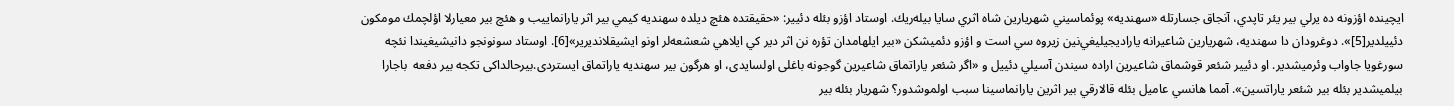ايچينده اؤزونه ده يرلي بير يئر تاپدي، آنجاق جسارتله «سهنديه» پوئماسيني شهريارين شاه اثري سايا بيله‌ريك. اوستاد اؤزو بئله دئيير: «حقيقتده هئچ ديلده سهنديه كيمي بير اثر يارانماييب و هئچ بير معيارلا اؤلچمك مومكون دئييلدیر[5]». دوغرودان دا سهنديه، شهريارين شاعيرانه ياراديجيليغي‌نين زيروه سي است و اؤزو دئميشكن «بير ايلهامدان تؤره نن اثر دير كي ايلاهي شعشعه‌لر اونو ايشيقلانديرير»[6]. اوستاد سونونجو دانيشيغيندا نئچه سورغويا جاواب وئرميشدير. او دئيير شئعر قوشماق شاعيرين اراده سيندن آسيلي دئييل و «اگر شئعر ياراتماق شاعيرين گوجونه باغلی اولسایدی، او هرگون بیر سهندیه یاراتماق ایستردی.بیرحالداکی تکجه بیر دفعه  باجارا بيلميشدير بئله بير شئعر ياراتسين». آمما هانسي عاميل بئله قالارقي بير اثرين يارانماسينا سبب اولموشدور؟ شهريار بئله بير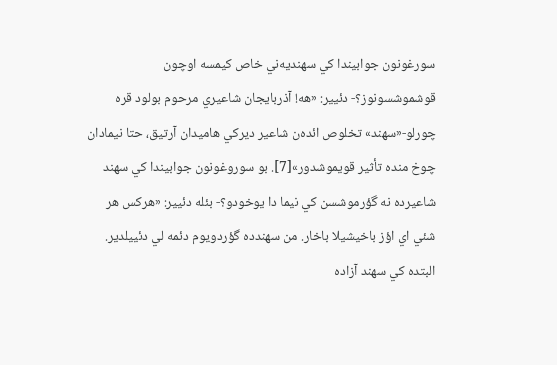سورغونون جوابيندا كي سهنديه‌ني خاص كيمسه اوچون قوشموشسونوز؟- دئيير: «هه! آذربايجان شاعيري مرحوم بولود قره چورلو-«سهند» تخلوص ائده‌ن شاعير ديركي هاميدان آرتيق، حتا نيمادان چوخ منده تأثير قويموشدور»[7]. بو سوروغونون جوابيندا كي سهند شاعيرده نه گؤرموشسن كي نيما دا يوخودو؟- بئله دئيير: «هركس هر شئي اي اؤز باخيشيلا باخار. من سهندده گؤردويوم دئمه لي دئييلدير. البتده كي سهند آزاده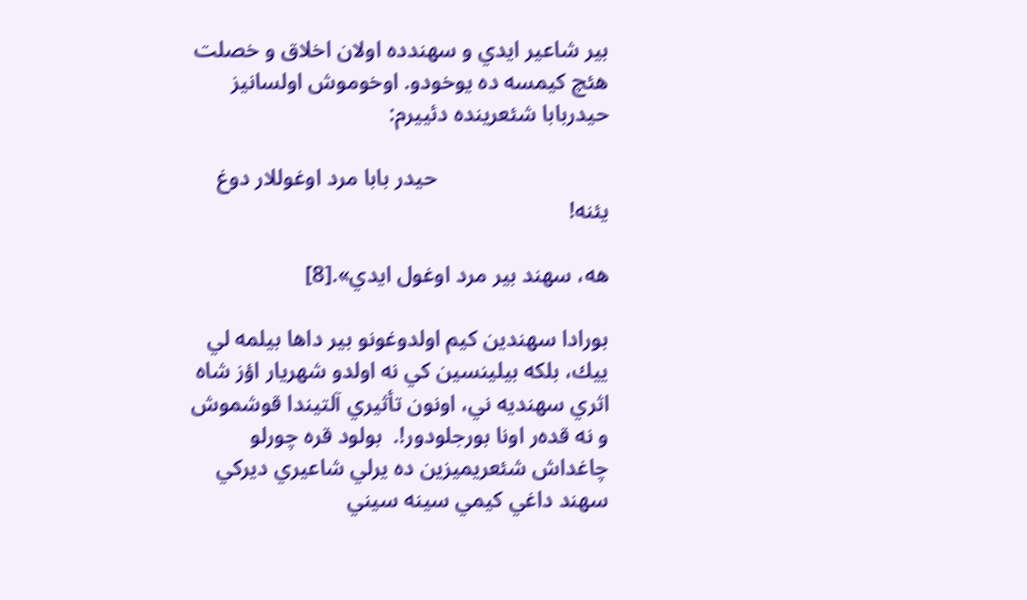بير شاعير ايدي و سهندده اولان اخلاق و خصلت هئچ كيمسه ده يوخودو. اوخوموش اولسانيز حيدربابا شئعرينده دئييرم:

                              حيدر بابا مرد اوغوللار دوغ يئنه!

هه، سهند بير مرد اوغول ايدي».[8]

بورادا سهندين كيم اولدوغونو بير داها بيلمه لي ييك، بلكه بيلينسين كي نه اولدو شهريار اؤز شاه اثري سهنديه ني، اونون تأثيري آلتيندا قوشموش و نه قده‌ر اونا بورجلودور!.  بولود قره چورلو چاغداش شئعريميزين ده يرلي شاعيري ديركي سهند داغي كيمي سينه سيني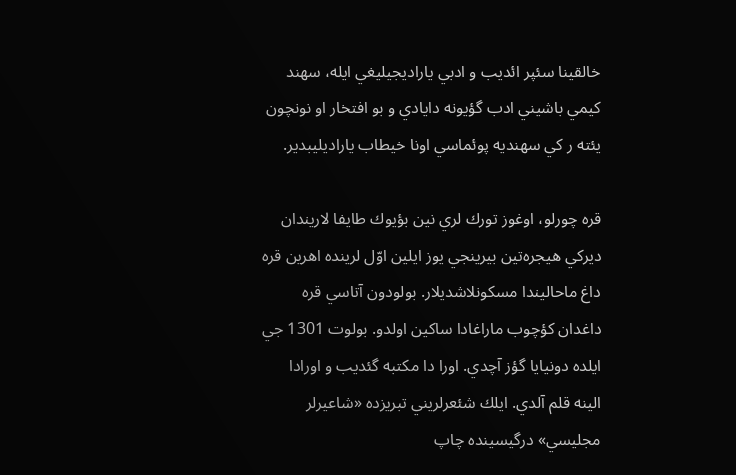خالقينا سئپر ائديب و ادبي ياراديجيليغي ايله، سهند كيمي باشيني ادب گؤيونه دايادي و بو افتخار او نونچون يئته ر كي سهنديه پوئماسي اونا خيطاب ياراديليبدير.

قره چورلو، اوغوز تورك لري نين بؤيوك طايفا لاريندان ديركي هيجره‌تين بيرينجي يوز ايلين اوّل لرينده اهرين قره داغ ماحاليندا مسكونلاشديلار. بولودون آتاسي قره داغدان كؤچوب ماراغادا ساكين اولدو. بولوت 1301 جي ايلده دونيايا گؤز آچدي. اورا دا مكتبه گئديب و اورادا الينه قلم آلدي. ايلك شئعرلريني تبريزده «شاعيرلر مجليسي» درگيسينده چاپ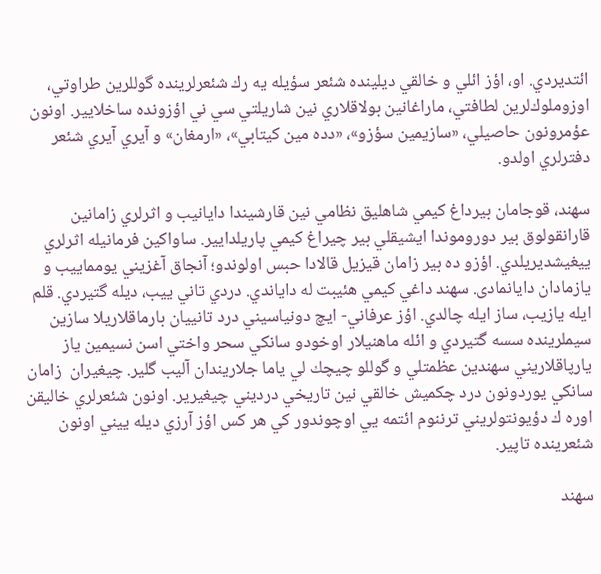ائتديردي. او، اؤز ائلي و خالقي ديلينده شئعر سؤيله يه رك شئعرلرينده گوللرين طراوتي، اوزوملوك‌لرين لطافتي، ماراغانين بولاقلاري نين شاريلتي سي ني اؤزونده ساخلايير. اونون عؤمرونون حاصيلي، «سازيمين سؤزو»، «دده مين كيتابي»، «ارمغان» و آيري آيري شئعر دفترلري اولدو.

سهند، قوجامان بيرداغ كيمي شاهليق نظامي نين قارشيندا دايانيب و اثرلري زامانين قارانقولوق بير دوروموندا ايشيقلي بير چيراغ كيمي پاریلدايير. ساواكين فرمانيله اثرلري ييغيشديريلدي. اؤزو ده بير زامان قيزيل قالادا حبس اولوندو؛ آنجاق آغزيني يومماييب و يازمادان دايانمادی. سهند داغي كيمي هئيبت له داياندي. دردي تاني ييب، ديله گتيردي. قلم ايله يازيب، ساز ايله چالدي. اؤز عرفاني- ايچ دونياسيني درد تانييان بارماقلاريلا سازين سيملرينده سسه گتيردي و ائله ماهنيلار اوخودو سانكي سحر واختي اسن نسيمين ياز يارپاقلاريني سهندين عظمتلي و گوللو چيچك لي ياما جلاريندان آليب گلير. چيغیران  زامان سانكي يوردونون درد چكميش خالقي نين تاريخي درديني چيغيرير. اونون شئعرلري خاليقن اوره ك دؤيونتولريني ترننوم ائتمه يي اوچوندور كي هر كس اؤز آرزي ديله ييني اونون شئعرينده تاپير.

سهند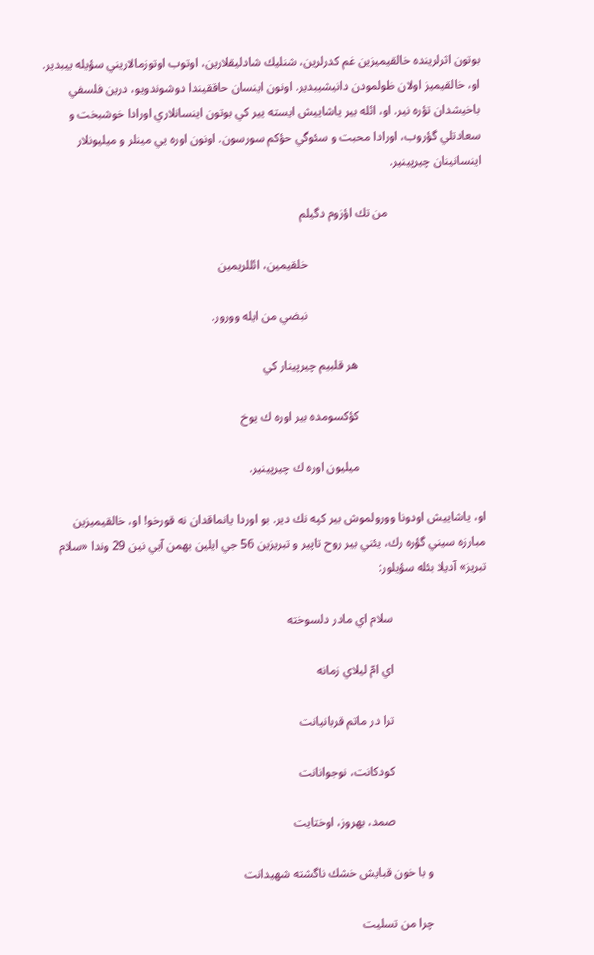بوتون اثرلرينده خالقيميزين غم كدرلرين، شنليك شادليقلارين، اوتوب اوتوزمالاريني سؤيله ييبدير. او، خالقيميز اولان ظولمودن دانيشيبدير. اونون اينسان حاققيندا دوشوندويو، درين فلسفي باخيشدان تؤره نير. او، ائله بير ياشاييش ايسته يير كي بوتون اينسانلاري اورادا خوشبخت و سعادتلي گؤروب، اورادا محبت و سئوگي حؤكم سورسون. اونون اوره يي مينلر و ميليونلار اينسانينان چيرپينير.

                              من تك اؤزوم دگيلم

                                                        خلقيمين، ائللريمين

                                                        نبضي من ايله وورور.

                                        هر قلبيم چيرپينار كي

                                        كؤكسومده بير اوره ك يوخ

                                        ميليون اوره ك چيرپينير.

او، ياشاييش اودونا وورولموش بير كپه نك دير. بو اوردا يانماقدان نه قورخو! او، خالقيميزين مبارزه سيني گؤره رك، يئني بير روح تاپير و تبريزين 56 جي ايلين بهمن آيي نين 29 وندا «سلام تبريز» آديلا بئله سؤيلور:

                              سلام اي مادر دلسوخته

                              اي امّ لیلاي زمانه

                              ترا در ماتم قربانيانت

                              كودكانت، نوجوانانت

                              صمد، بهروز، اوختايت

                  و با خون قبايش خشك ناگشته شهيدانت

                  چرا من تسليت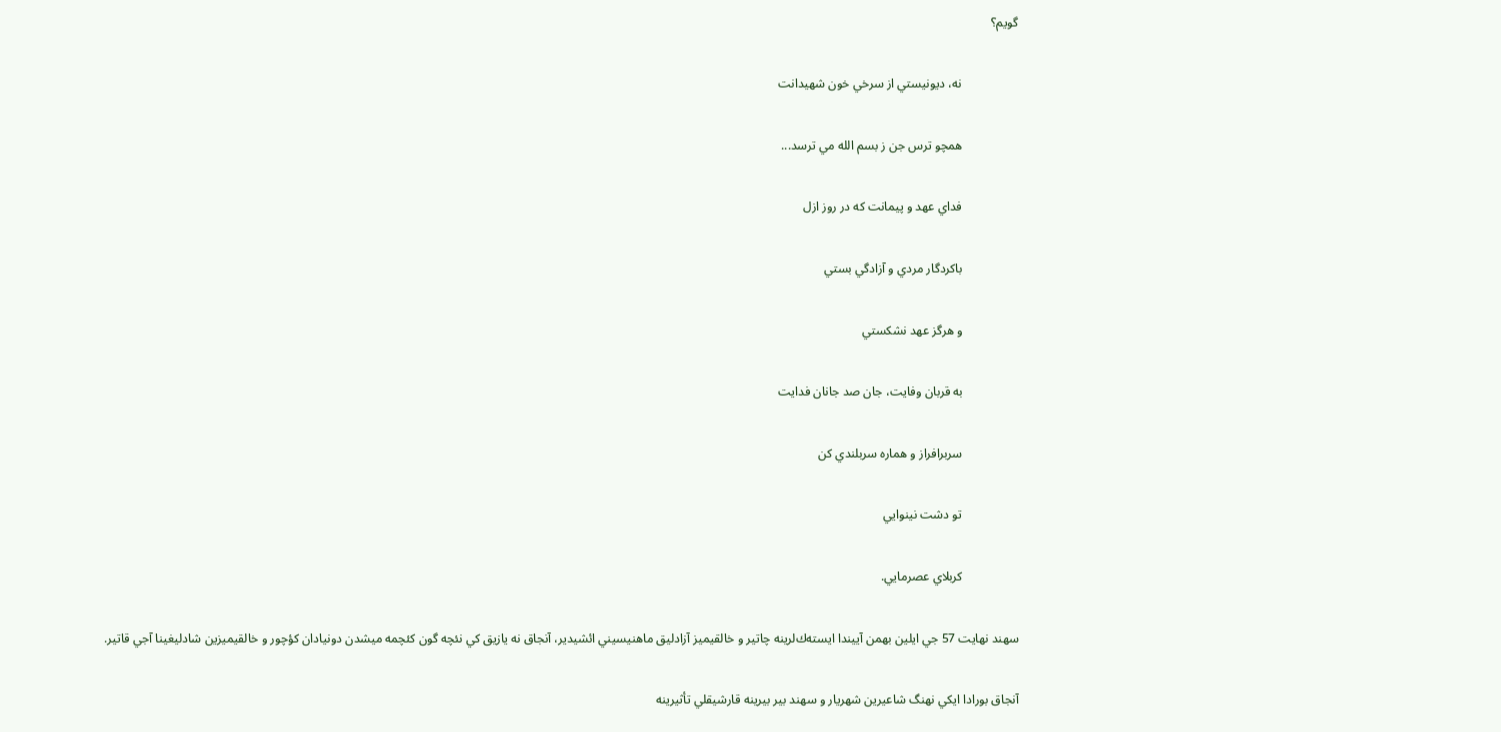گويم؟

                  نه، ديونيستي از سرخي خون شهيدانت

                  همچو ترس جن ز بسم الله مي ترسد...

                  فداي عهد و پيمانت كه در روز ازل

                  باكردگار مردي و آزادگي بستي

                  و هرگز عهد نشكستي

                  به قربان وفايت، جان صد جانان فدايت

                  سربرافراز و هماره سربلندي كن

                  تو دشت نينوايي

                  كربلاي عصرمايي.

سهند نهايت 57 جي ايلين بهمن آييندا ايسته‌ك‌لرينه چاتير و خالقيميز آزادليق ماهنيسيني ائشيدير، آنجاق نه يازيق كي نئچه گون کئچمه ميشدن دونيادان كؤچور و خالقيميزين شادليغينا آجي قاتير.

آنجاق بورادا ايكي نهنگ شاعيرين شهريار و سهند بير بيرينه قارشيقلي تأثيرينه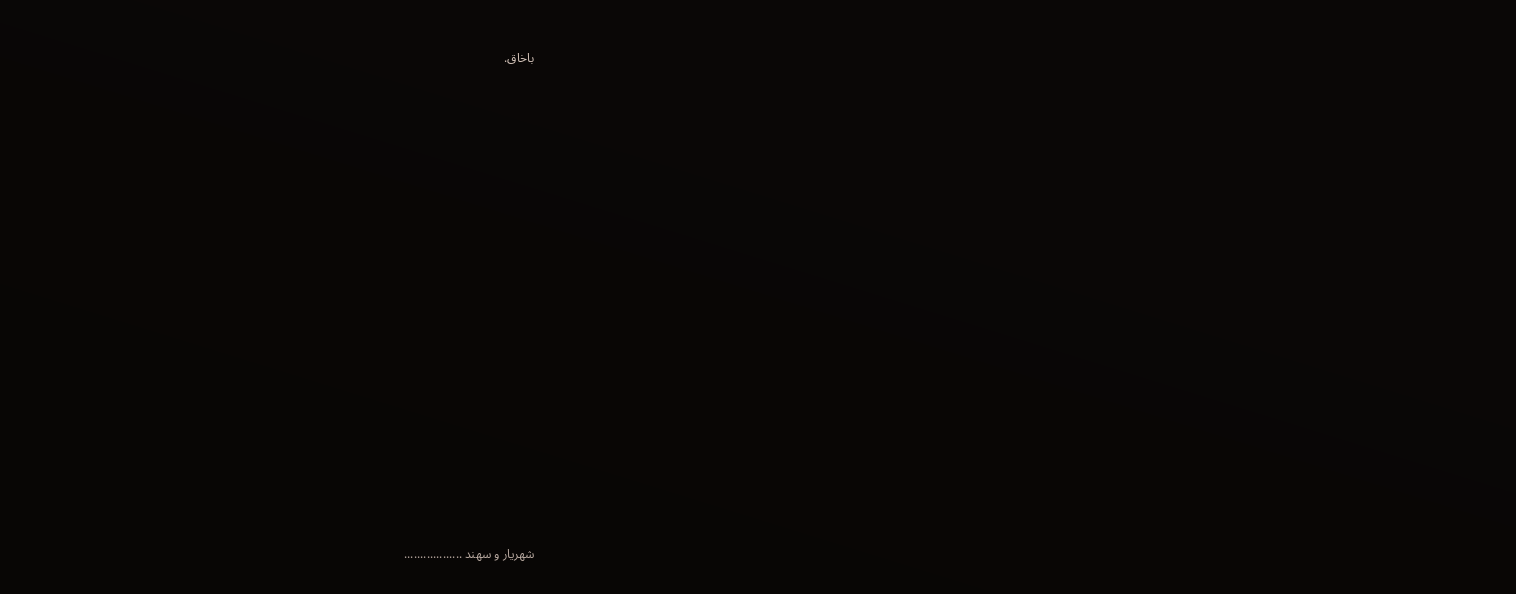باخاق.



















شهریار و سهند ..................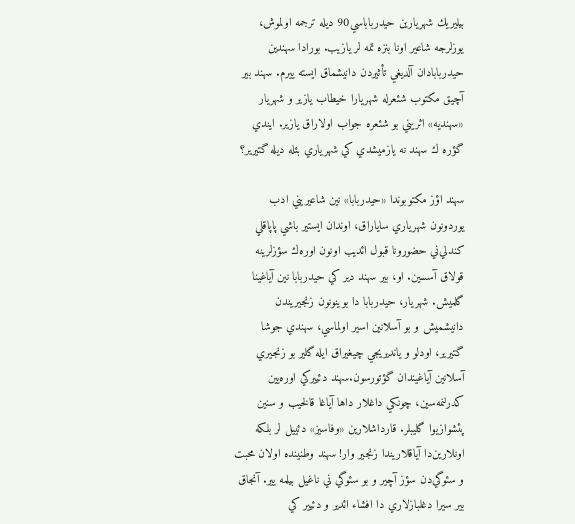بيليريك شهريارين حيدرباباسي90 ديله ترجمه اولموش، يوزلرجه شاعير اونا بنزه تمه لر يازيب. بورادا سهندين حيدربابادان آلديغي تأثيردن دانيشماق ايسته ييرم. سهند بير آچيق مكتوب شئعرله شهريارا خيطاب يازير و شهريار «سهنديه» اثريني بو شئعره جواب اولاراق يازير. ايندي گؤره ك سهند نه يازميشدي كي شهرياري بئله ديله گتيرير؟

سهند اؤز مكتوبوندا «حيدربابا» نين شاعيريني ادب يوردونون شهرياري ساياراق، اوندان ايستير باشي پاپاقلي كندلي‌ني حضورونا قبول ائديب اونون اوره‌ك سؤزلرينه قولاق آسسين. او، بير سهند دير كي حيدربابا نين آياغينا گلميش. شهريار، حيدربابا دا بوينونون زنجيريندن دانيشميش و بو آسلانين اسير اولماسي، سهندي جوشا گتيرير، اودلو و يانديريجي چيغيراق ايله گلير بو زنجيري آسلانين آياغيندان گؤتورسون.سهند دئييركي اوره‌يين كدرلنمه‌سين، چونكي داغلار داها آياغا قالخيب و سنين پئشوازيوا گليبلر. قارداشلارين «وفاسيز» دئييل لر بلكه اونلارين‌دا آياقلاريندا زنجير وار! سهند وطنينده اولان محبت و سئوگي‌دن سؤز آچير و بو سئوگي ني ناغيل بيلمه يير. آنجاق بير سيرا دغلبازلاري دا افشاء ائدير و دئيير كي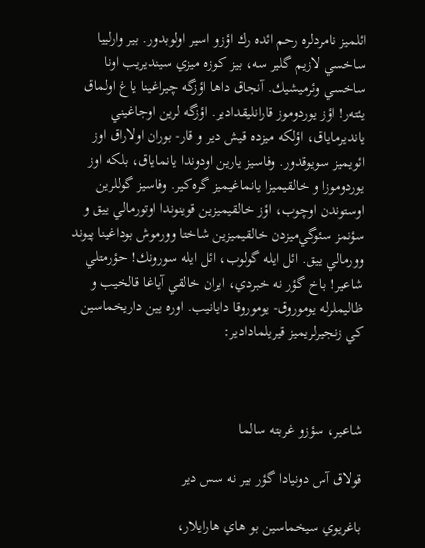ائلميز نامردلره رحم ائده رك اؤزو اسير اولوبدور. بير وارلييا ساخسي لازيم گلير سه، بيز كوزه ميزي سينديريب اونا ساخسي وئرميشيك. آنجاق داها اؤزگه چيراغينا ياغ اولماق يئته‌ر! اؤز يوردوموز قارانليقدادير. اؤزگه لرين اوجاغيني يانديرماياق، اؤلكه ميزده قيش دير و قار- بوران اولاراق اوز ائويميز سويوقدور. وفاسيز يارين اودوندا يانماياق، بلكه اوز يوردوموزا و خالقيميزا يانماغيميز گره‌كير. وفاسيز گوللرين اوستوندن اوچوب، اؤز خالقيميزين قوينوندا اوتورمالي ييق و سؤنمز سئوگي‌ميزدن خالقيميزين شاختا وورموش بوداغينا پيوند وورمالي ييق. ائل ايله گولوب، ائل ايله سورونك! حؤرمتلي شاعير! باخ گؤر نه خبردي، ايران خالقي آياغا قالخيب و ظاليملرله يوموروق- يوموروقا دايانيب. اوره يين داريخماسين كي زنجيرلريميز قيريلمادا‌دير:



شاعير، سؤزو غربته سالما

قولاق آس دونيادا گؤر بير نه سس دير

باغريوي سيخماسين بو هاي هارايلار،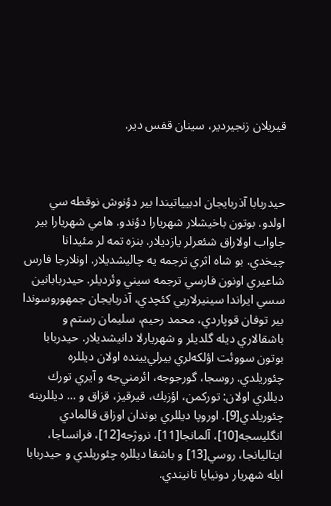قيريلان زنجيردير، سينان قفس دير.



حيدربابا آذربايجان ادبيياتيندا بير دؤنوش نوقطه سي اولدو. بوتون باخيشلار شهريارا دؤندو. هامي شهريارا بير جاواب اولاراق شئعرلر يازديلار. بنزه تمه لر مئيدانا چيخدي. بو شاه اثري ترجمه يه چاليشديلار. اونلارجا فارس شاعيري اونون فارسي ترجمه سيني وئرديلر. حيدربابانين سسي ايراندا سينيرلاريي كئچدي، آذربايجان جمهوروسوندا بير توفان قوپاردي، محمد رحيم، سليمان رستم و باشقالاري ديله گلديلر و شهريارلا دانيشديلار. حيدربابا بوتون سووئت اؤلكه‌لري بيرلي‌يينده اولان ديللره چئوريلدي. روسجا، گورجوجه، ائرمني‌جه و آيري تورك ديللري اولان: توركمن، اؤزبك، قيرقيز، قزاق و ... ديللرينه چئوريلدي[9]. اوروپا ديللري بوندان اوزاق قالمادي انگليسجه[10]، آلمانجا[11]، نروژجه[12]، فرانساجا، ايتاليانجا، روسي[13] و باشقا ديللره چئوريلدي و حيدربابا ايله شهريار دونيايا تانيندي.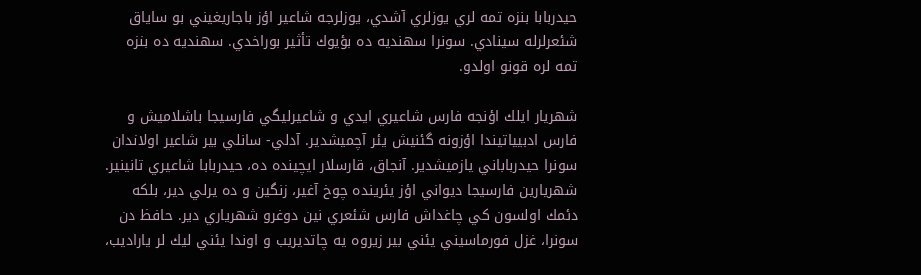حيدربابا بنزه تمه لري يوزلري آشدي، يوزلرجه شاعير اؤز باجاريغيني بو ساياق شئعرلرله سينادي. سونرا سهنديه ده بؤيوك تأثير بوراخدي. سهنديه ده بنزه تمه لره قونو اولدو.

شهريار ايلك اؤنجه فارس شاعيري ايدي و شاعيرليگي فارسيجا باشلاميش و فارس ادبيياتيندا اؤزونه گئنيش يئر آچميشدير. آدلي- سانلي بير شاعير اولاندان سونرا حيدرباباني يازميشدير. آنجاق، قارسلار ايچينده ده، حيدربابا شاعيري تانينير. شهريارين فارسيجا ديواني اؤز يئرينده چوخ آغير، زنگين و ده يرلي دير، بلكه دئمك اولسون كي چاغداش فارس شئعري نين دوغرو شهرياري دير. حافظ دن سونرا، غزل فورماسيني يئني بير زيروه يه چاتديريب و اوندا يئني ليك لر ياراديب،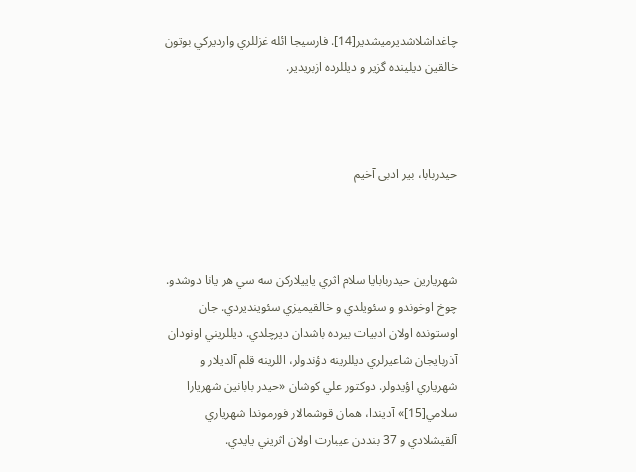چاغداشلاشديرميشدير[14]. فارسيجا ائله غزللري وارديركي بوتون خالقين دیلينده گزير و ديللرده ازبریدير.



حیدربابا، بیر ادبی آخیم



شهريارين حيدربابايا سلام اثري ياييلاركن سه سي هر يانا دوشدو. چوخ اوخوندو و سئويلدي و خالقيميزي سئوينديردي. جان اوستونده اولان ادبيات بيرده باشدان ديرچلدي. ديللريني اونودان آذربايجان شاعيرلري ديللرينه دؤندولر، اللرينه قلم آلديلار و شهرياري اؤيدولر. دوكتور علي كوشان «حيدر بابانين شهريارا سلامي[15]» آديندا، همان قوشمالار فورموندا شهرياري آلقيشلادي و 37 بنددن عيبارت اولان اثريني يايدي.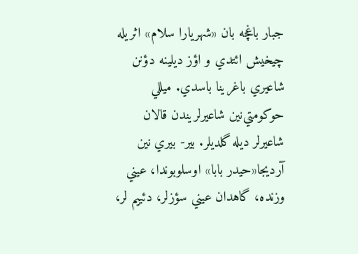جبار باغچه بان «شهريارا سلام» اثريله چيخيش ائتدي و اؤز ديلينه دؤنن شاعيري باغرينا باسدي. ميللي حوكومتي‌نين شاعيرلريندن قالان شاعيرلر ديله گلديلر. بير- بيري نين آرديجا«حيدر بابا» اوسلوبوندا، عيني وزنده، گاهدان عيني سؤزلر، دئييم لر،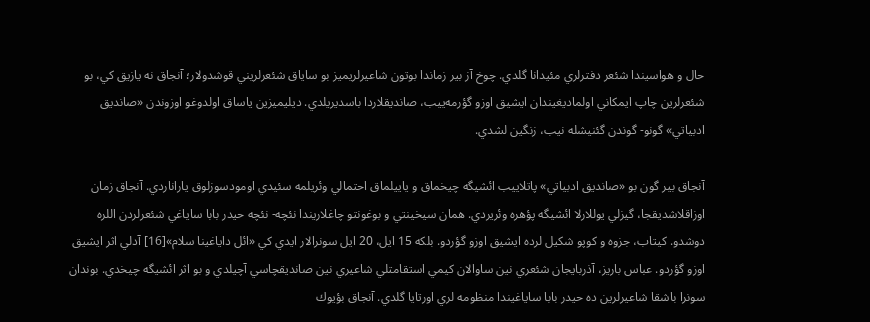حال و هواسيندا شئعر دفترلري مئيدانا گلدي. چوخ آز بير زماندا بوتون شاعيرلريميز بو ساياق شئعرلريني قوشدولار؛ آنجاق نه يازيق كي، بو شئعرلرين چاپ ايمكاني اولماديغيندان ايشيق اوزو گؤرمه‌ييب، صانديقلاردا باسديريلدي. ديليميزين ياساق اولدوغو اوزوندن «صانديق ادبياتي» گونو- گوندن گئنيشله نيب، زنگين لشدي.

آنجاق بير گون بو «صانديق ادبياتي» پاتلاييب ائشيگه چيخماق و ياييلماق احتمالي وئريلمه سئيدي اومودسوزلوق ياراناردي. آنجاق زمان اوزاقلاشديقجا، گيزلي يوللارلا ائشيگه پؤهره وئريردي. همان سيخينتي و بوغونتو چاغلاريندا نئچه- نئچه حيدر بابا ساياغي شئعرلردن اللره دوشدو. كيتاب، جزوه و كوپو شكيل لرده ايشيق اوزو گؤردو. بلكه 15 ايل، 20 ايل سونرالار ايدي كي «ائل داياغينا سلام»[16] آدلي اثر ايشيق اوزو گؤردو. عباس باريز، آذربايجان شئعري نين ساوالان كيمي استقامتلي شاعيري نين صانديقچاسي آچيلدي و بو اثر ائشيگه چيخدي. بوندان سونرا باشقا شاعيرلرين ده حيدر بابا ساياغيندا منظومه لري اورتايا گلدي. آنجاق بؤيوك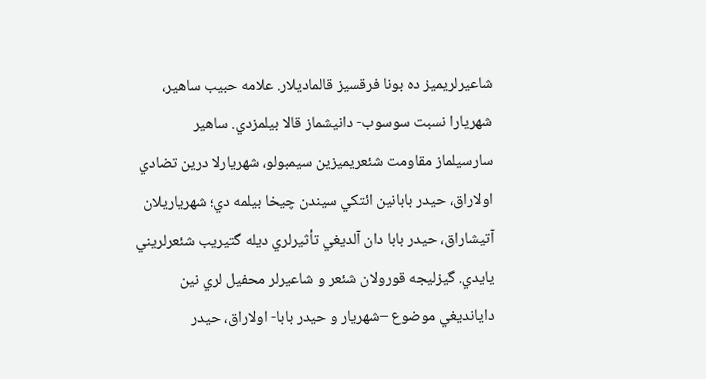شاعيرلريميز ده بونا فرقسيز قالماديلار. علامه حبيب ساهير، شهريارا نسبت سوسوب- دانيشماز قالا بيلمزدي. ساهير سارسيلماز مقاومت شئعريميزين سيمبولو، شهريارلا درين تضادي اولاراق، حيدر بابانين ائتكي سيندن چيخا بيلمه دي؛ شهرياريلان آتيشاراق، حيدر بابا دان آلديغي تأثيرلري ديله گتيريب شئعرلريني يايدي. گيزليجه قورولان شئعر و شاعيرلر محفيل لري نين دايانديغي موضوع –شهريار و حيدر بابا- اولاراق، حيدر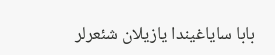بابا ساياغيندا يازيلان شئعرلر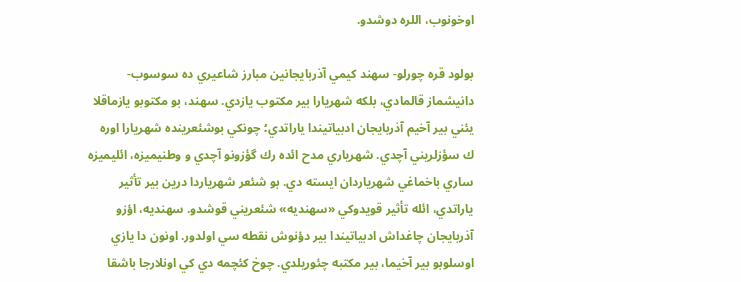اوخونوب، اللره دوشدو.

بولود قره چورلو- سهند كيمي آذربايجانين مبارز شاعيري ده سوسوب- دانيشماز قالمادي، بلكه شهريارا بير مكتوب يازدي. سهند، بو مكتوبو يازماقلا يئني بير آخيم آذربايجان ادبياتيندا ياراتدي؛ چونكي بوشئعرينده شهريارا اوره ك سؤزلريني آچدي. شهرياري مدح ائده رك گؤزونو آچدي و وطنيميزه، ائليميزه ساري باخماغي شهرياردان ايسته دي. بو شئعر شهرياردا درين بير تأثير ياراتدي، ائله تأثير قويدوكي «سهنديه» شئعريني قوشدو. سهنديه، اؤزو آذربايجان چاغداش ادبياتيندا بير دؤنوش نقطه سي اولدور. اونون دا يازي اوسلوبو بير آخيما، بير مكتبه چئوريلدي. چوخ كئچمه دي كي اونلارجا باشقا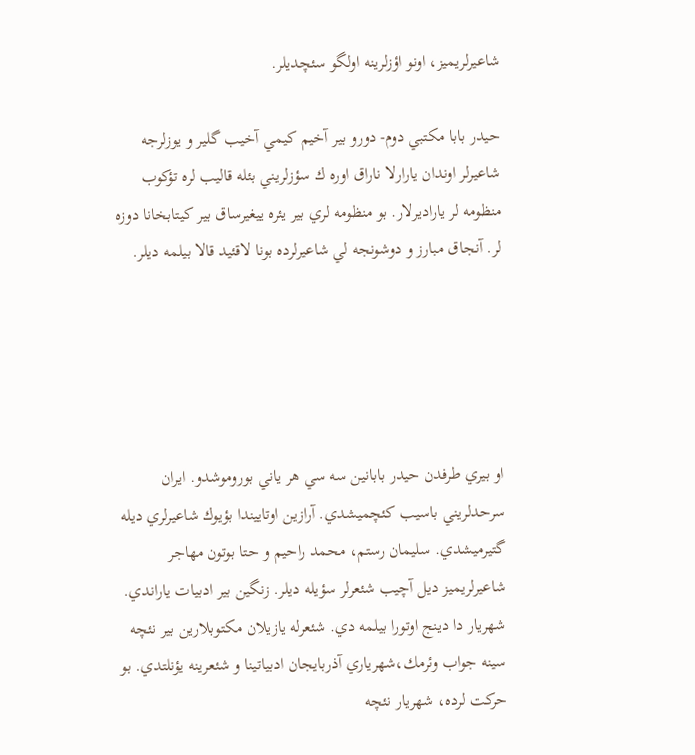شاعيرلريميز، اونو اؤزلرينه اولگو سئچديلر.

حيدر بابا مكتبي دوم- دورو بير آخيم كيمي آخيب گلير و يوزلرجه شاعيرلر اوندان يارارلا ناراق اوره ك سؤزلريني بئله قاليب لره تؤكوب منظومه لر ياراديرلار. بو منظومه لري بير يئره ييغيرساق بير كيتابخانا دوزه لر. آنجاق مبارز و دوشونجه لي شاعيرلرده بونا لاقئيد قالا بيلمه ديلر.





او بيري طرفدن حيدر بابانين سه سي هر ياني بوروموشدو. ايران سرحدلريني باسيب كئچميشدي. آرازين اوتاييندا بؤيوك شاعيرلري ديله گتيرميشدي. سليمان رستم، محمد راحيم و حتا بوتون مهاجر شاعيرلريميز ديل آچيب شئعرلر سؤيله ديلر. زنگين بير ادبيات ياراندي. شهريار دا دينج اوتورا بيلمه دي. شئعرله يازيلان مكتوبلارين بير نئچه سينه جواب وئرمك،شهرياري آذربايجان ادبياتينا و شئعرينه يؤنلتدي. بو حركت لرده، شهريار نئچه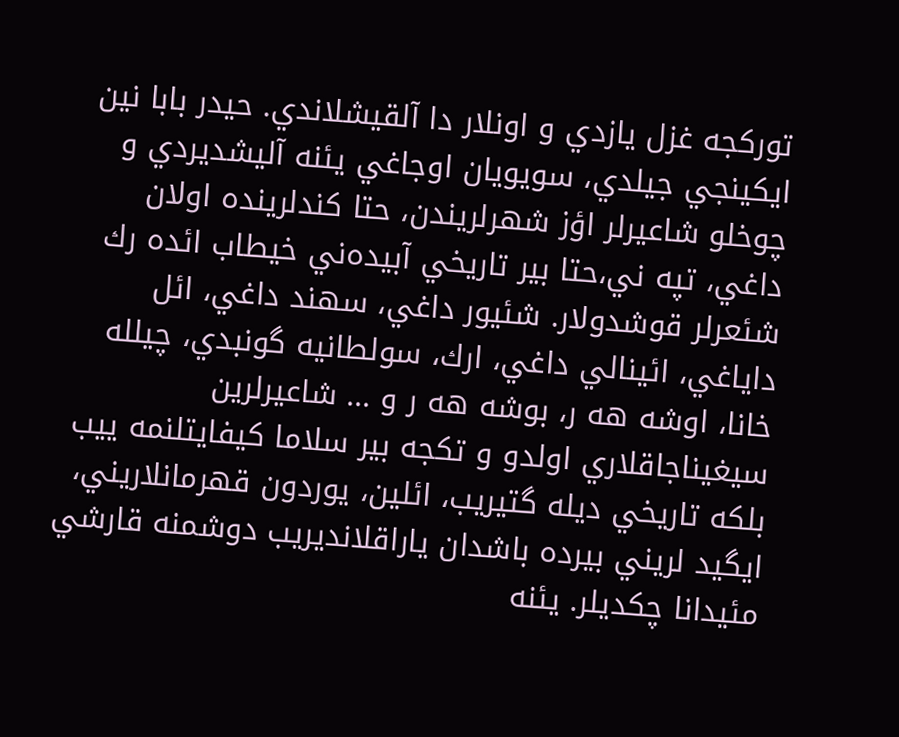توركجه غزل يازدي و اونلار دا آلقيشلاندي. حيدر بابا نين ايكينجي جيلدي، سويويان اوجاغي يئنه آليشديردي و چوخلو شاعيرلر اؤز شهرلريندن، حتا كندلرينده اولان داغي، تپه ني،حتا بير تاريخي آبيده‌ني خيطاب ائده رك شئعرلر قوشدولار. شئيور داغي، سهند داغي، ائل داياغي، ائينالي داغي، ارك، سولطانيه گونبدي، چيلله خانا، اوشه هه ر، بوشه هه ر و ... شاعيرلرين سيغيناجاقلاري اولدو و تكجه بير سلاما كيفايتلنمه ييب بلكه تاريخي ديله گتيريب، ائلين، يوردون قهرمانلاريني، ايگيد لريني بيرده باشدان ياراقلانديريب دوشمنه قارشي مئيدانا چكديلر. يئنه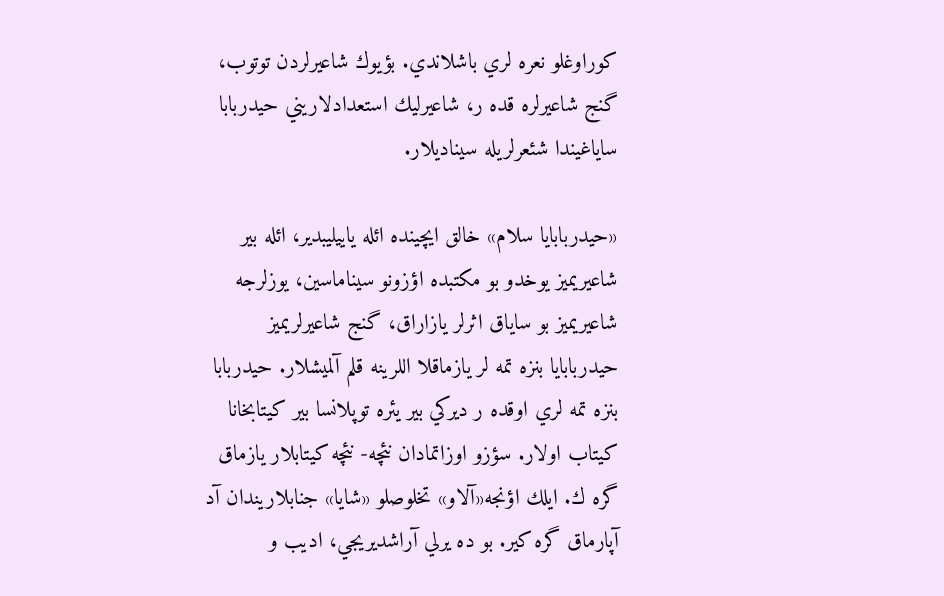كوراوغلو نعره لري باشلاندي. بؤيوك شاعيرلردن توتوب، گنج شاعيرلره قده ر، شاعيرليك استعدادلاريني حيدربابا ساياغيندا شئعرلريله سيناديلار.

«حيدربابايا سلام» خالق ايچينده ائله ياييليبدير، ائله بير شاعيريميز يوخدو بو مكتبده اؤزونو سيناماسين، يوزلرجه شاعيريميز بو ساياق اثرلر يازاراق، گنج شاعيرلريميز حيدربابايا بنزه تمه لر يازماقلا اللرينه قلم آلميشلار. حيدربابا بنزه تمه لري اوقده ر ديركي بير يئره توپلانسا بير كيتابخانا كيتاب اولار. سؤزو اوزاتمادان نئچه- نئچه كيتابلار يازماق گره ك. ايلك اؤنجه«آلاو» تخلوصلو «شايا» جنابلاريندان آد آپارماق گره كير. بو ده يرلي آراشديريجي، اديب و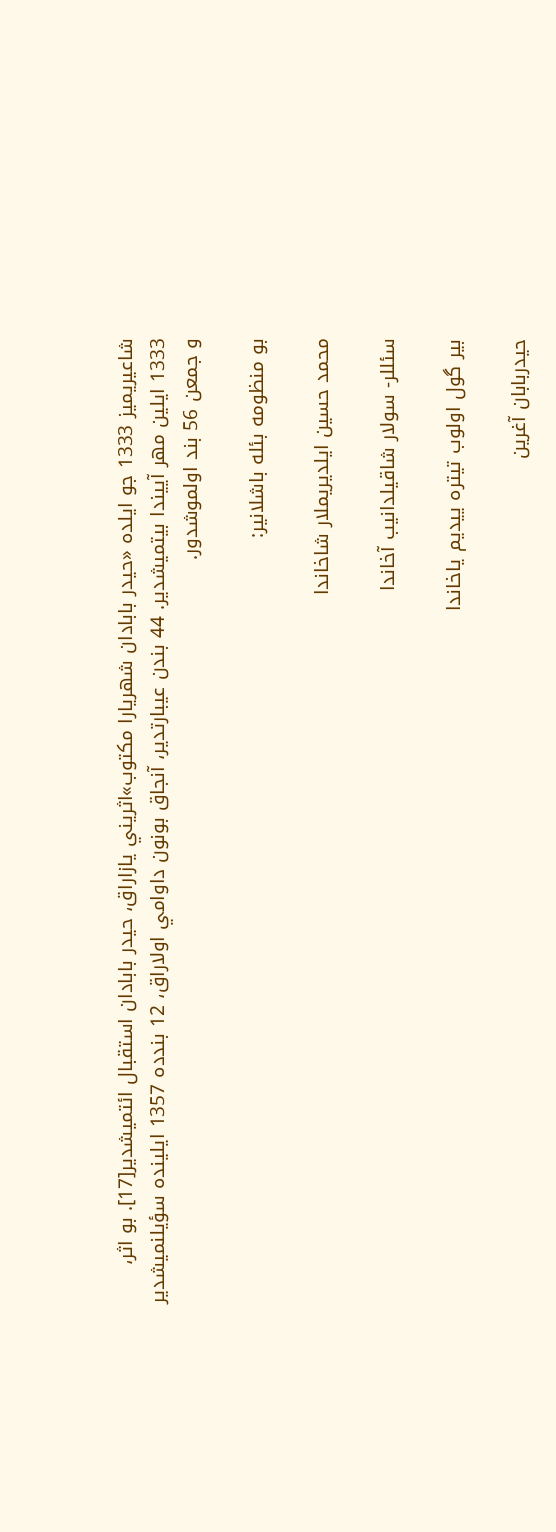شاعيريميز 1333 جو ايلده «حيدر بابادان شهريارا مكتوب»اثريني يازاراق، حيدر بابادان استقبال ائتميشدير[17]. بو اثر، 1333 ايلين مهر آييندا بيتميشدير. 44 بندن عيبارتدير، آنجاق بونون داوامي اولاراق، 12 بندده 1357 ايلينده سؤيلنميشدير و جمعن 56 بند اولموشدور.

بو منظومه بئله باشلانير:

محمد حسين ايلديريملار شاخاندا

سئللر- سولار شاقيلدانيب آخاندا

بير گول اولوب تيتره ييديم ياخاندا

حيدربابان آغرين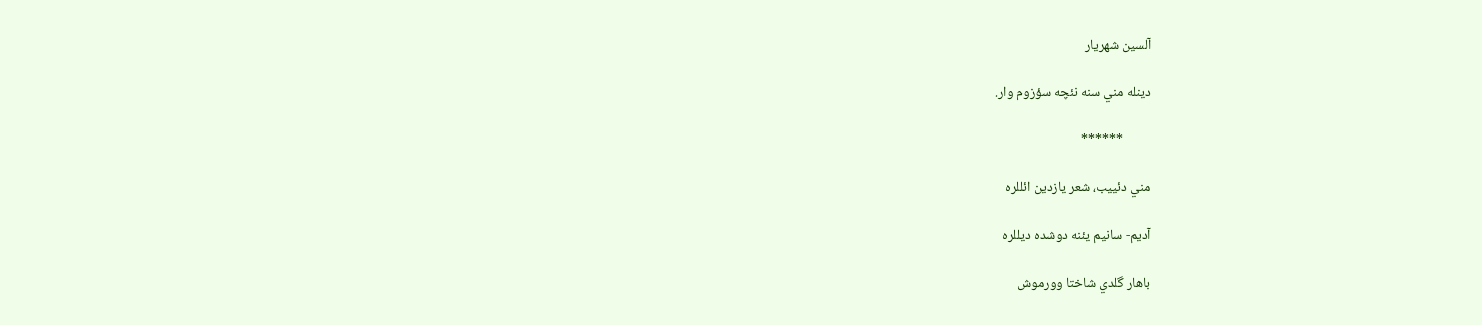آلسين شهريار

دينله مني سنه نئچه سؤزوم وار.

         ******

مني دئييب، شعر يازدين ائللره

آديم- سانيم يئنه دوشده ديللره

باهار گلدي شاختا وورموش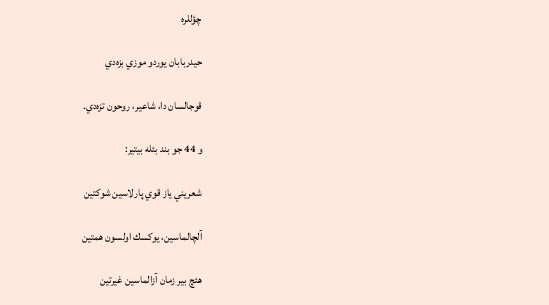چؤللره

حيدربابان يوردو موزي بزه‌دي

قوجالسان دا، شاعير، روحون تزه‌دي.

و 44 جو بند بئله بيتير:

شعريني ياز قوي پارلاسين شوكتين

آلچالماسين، يوكسك اولسون همتين

هئچ بير زمان آزالماسين غيرتين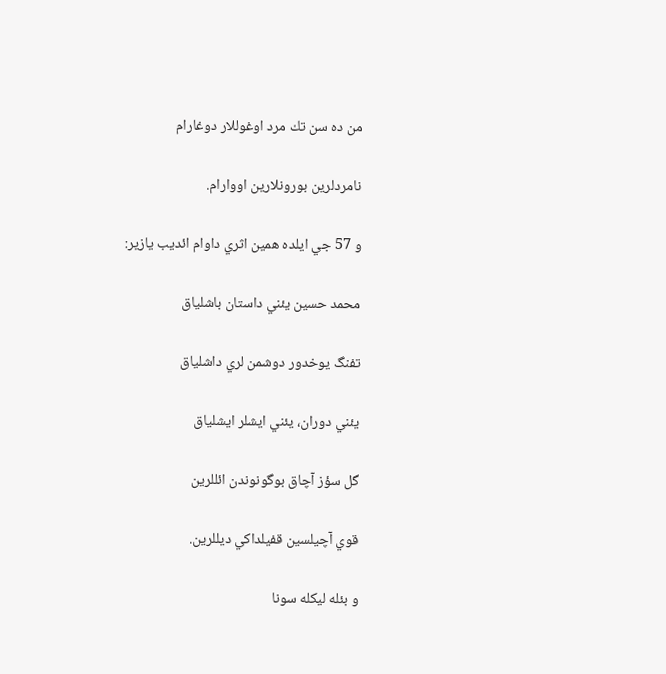من ده سن تك مرد اوغوللار دوغارام

نامردلرين بورونلارين اووارام.

و 57 جي ايلده همين اثري داوام ائديب يازير:

محمد حسين يئني داستان باشلياق

تفنگ يوخدور دوشمن لري داشلياق

يئني دوران، يئني ايشلر ايشلياق

گل سؤز آچاق بوگونوندن ائللرين

قوي آچيلسين قفيلداكي ديللرين.

و بئله ليكله سونا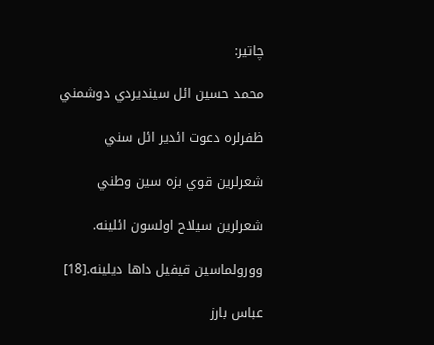چاتير:

محمد حسين ائل سينديردي دوشمني

ظفرلره دعوت ائدير ائل سني

شعرلرين قوي بزه سين وطني

شعرلرين سيلاح اولسون ائلينه.

وورولماسين قيفيل داها ديلينه.[18]

عباس بارز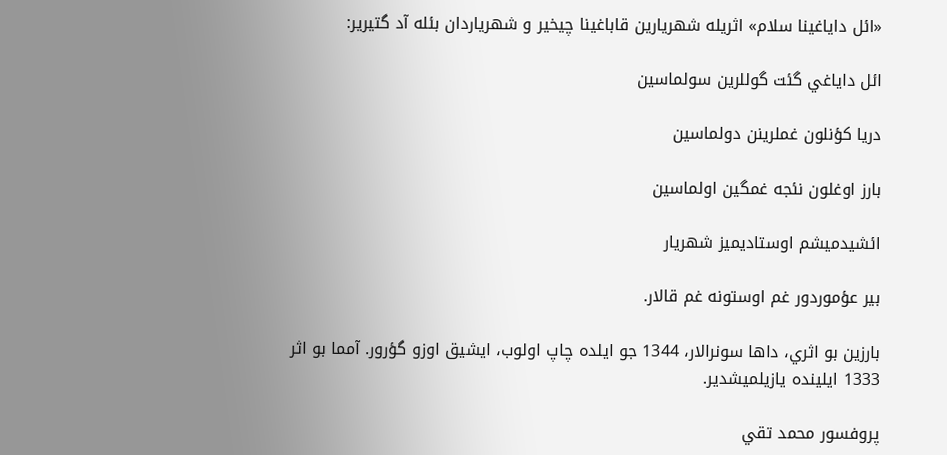«ائل داياغينا سلام» اثريله شهريارين قاباغينا چيخير و شهرياردان بئله آد گتيرير:

ائل داياغي گئت گوللرين سولماسين

دريا كؤنلون غملرينن دولماسين

بارز اوغلون نئجه غمگين اولماسين

ائشيدميشم اوستاديميز شهريار

بير عؤموردور غم اوستونه غم قالار.

بارزين بو اثري، داها سونرالار، 1344 جو ايلده چاپ اولوب، ايشيق اوزو گؤرور. آمما بو اثر 1333 ايلينده يازيلميشدير.

پروفسور محمد تقي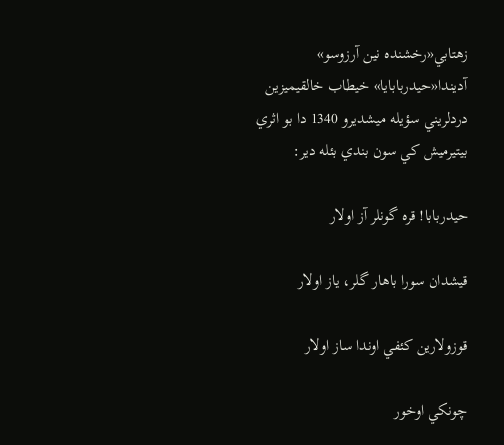زهتابي«رخشنده نين آرزوسو» آديندا«حيدربابايا» خيطاب خالقيميزين دردلريني سؤيله ميشديرو 1340 دا بو اثري بيتيرميش كي سون بندي بئله دير:

حيدربابا! قره گونلر آز اولار

قيشدان سورا باهار گلر، ياز اولار

قوزولارين كئفي اوندا ساز اولار

چونكي اوخور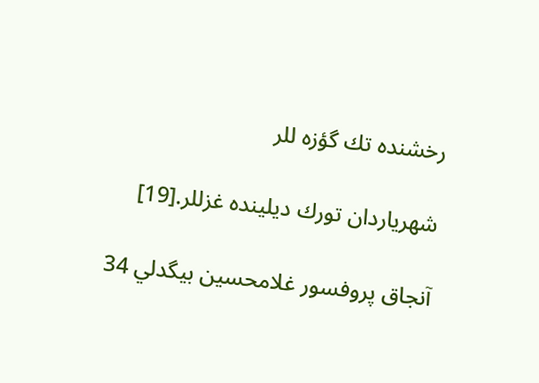رخشنده تك گؤزه للر

شهرياردان تورك ديلينده غزللر.[19]

آنجاق پروفسور غلامحسين بيگدلي 34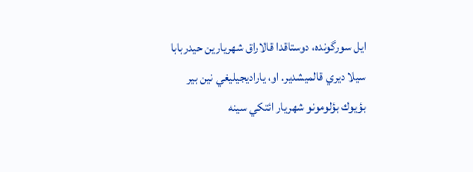ايل سورگونده، دوستاقدا قالاراق شهريارين حيدربابا سيلا ديري قالميشدير. او، ياراديجيليغي نين بير بؤيوك بؤلومونو شهريار ائتكي سينه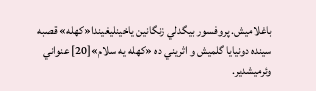باغلاميش. پروفسور بيگدلي زنگانين ياخينليغيندا«كهله» قصبه سينده دونيايا گلميش و اثريني ده «كهله يه سلام»[20] عنواني وئرميشدير.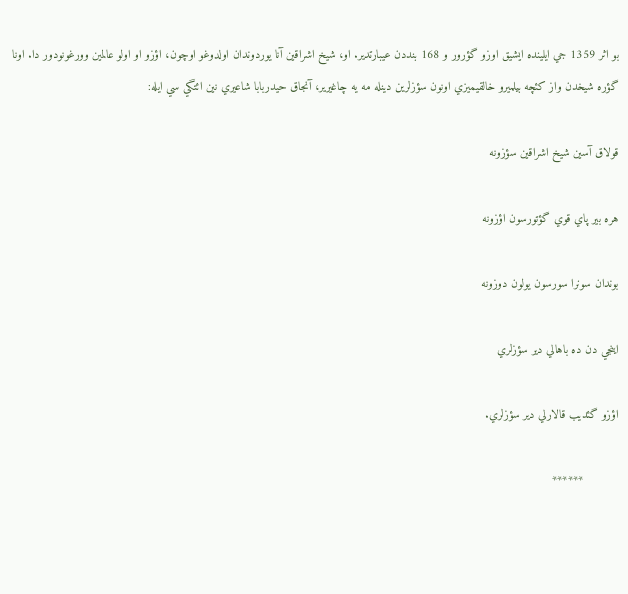بو اثر 1359 جي ايلينده ايشيق اوزو گؤرور و 168 بنددن عيبارتدير. او، شيخ اشراقين آنا يوردوندان اولدوغو اوچون، اؤزو او اولو عالمين وورغونودور دا. اونا گؤره شيخدن واز كئچه بيلميرو خالقيميزي اونون سؤزلرين دينله مه يه چاغيرير، آنجاق حيدربابا شاعيري نين ائتگي سي ايله:

قولاق آسين شيخ اشراقين سؤزونه

هره بير پاي قوي گؤتورسون اؤزونه

بوندان سونرا سورسون يولون دوزونه

اينجي دن ده باهالي دير سؤزلري

اؤزو گئديب قالارلي دير سؤزلري.

          ******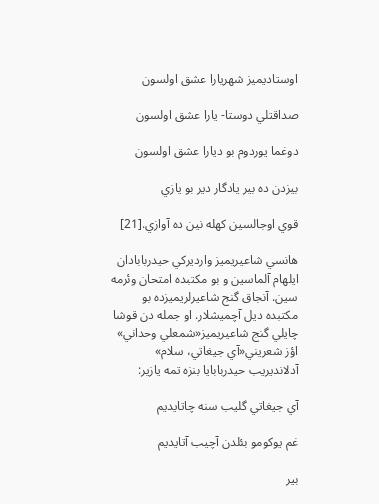اوستاديميز شهريارا عشق اولسون

صداقتلي دوستا- يارا عشق اولسون

دوغما يوردوم بو ديارا عشق اولسون

بيزدن ده بير يادگار دير بو يازي

قوي اوجالسين كهله نين ده آوازي.[21]

هانسي شاعيريميز وارديركي حيدربابادان ايلهام آلماسين و بو مكتبده امتحان وئرمه سين. آنجاق گنج شاعيرلريميزده بو مكتبده ديل آچميشلار. او جمله دن قوشا چايلي گنج شاعيريميز«شمعلي وحداني» اؤز شعريني«آي جيغاتي، سلام» آدلانديريب حيدربابايا بنزه تمه يازير:

آي جيغاتي گليب سنه چاتايديم

غم يوكومو بئلدن آچيب آتايديم

بير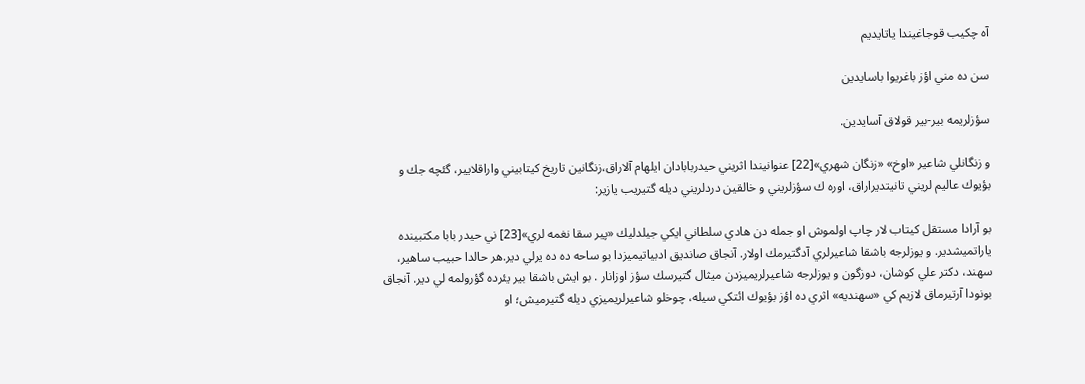آه چكيب قوجاغيندا ياتايديم

سن ده مني اؤز باغريوا باسايدين

سؤزلريمه بير-بير قولاق آسايدين.

و زنگانلي شاعير «اوخ» «زنگان شهري»[22] عنوانيندا اثريني حيدربابادان ايلهام آلاراق،زنگانين تاريخ كيتابيني واراقلايير، گئچه جك و بؤيوك عاليم لريني تانيتديراراق، اوره ك سؤزلريني و خالقين دردلريني ديله گتيريب يازير:

بو آرادا مستقل كيتاب لار چاپ اولموش او جمله دن هادي سلطاني ايكي جيلدليك «پير سقا نغمه لري»[23] ني حيدر بابا مكتبينده ياراتميشدير. و يوزلرجه باشقا شاعيرلري آدگتيرمك اولار. آنجاق صانديق ادبياتيميزدا بو ساحه ده ده يرلي دير.هر حالدا حبيب ساهير، سهند، دكتر علي كوشان، دوزگون و يوزلرجه شاعيرلريميزدن ميثال گتيرسك سؤز اوزانار . بو ايش باشقا بير يئرده گؤرولمه لي دير. آنجاق بونودا آرتيرماق لازيم كي «سهنديه» اثري ده اؤز بؤيوك ائتكي سيله، چوخلو شاعيرلريميزي ديله گتيرميش؛ او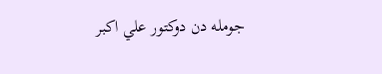جومله دن دوكتور علي اكبر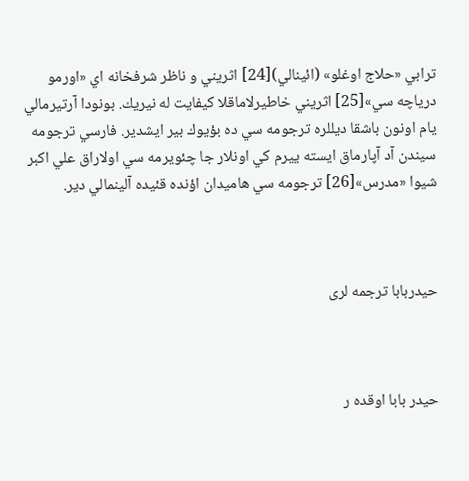ترابي «حلاج اوغلو» (ائينالي)[24] اثريني و ناظر شرفخانه اي «اورمو درياچه سي»[25] اثريني خاطيرلاماقلا كيفايت له نيريك. بونودا آرتيرمالي يام اونون باشقا ديللره ترجومه سي ده بؤيوك بير ايشدير. فارسي ترجومه سيندن آد آپارماق ايسته ييرم كي اونلار جا چئويرمه سي اولاراق علي اكبر شيوا «مدرس»[26] ترجومه سي هاميدان اؤنده قئيده آلينمالي دير.



حیدربابا ترجمه لری



حيدر بابا اوقده ر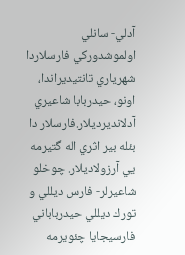آدلي- سانلي اولموشدوركي فارسلاردا شهرياري تانتيديراندا، اونو، حيدربابا شاعيري آدلانديرديلار.فارسلار دا بئله بير اثري اله گتيرمه يي آرزولاديلار. چوخلو شاعيرلر- فارس ديللي و تورك ديللي حيدرباباني فارسيجايا چئويرمه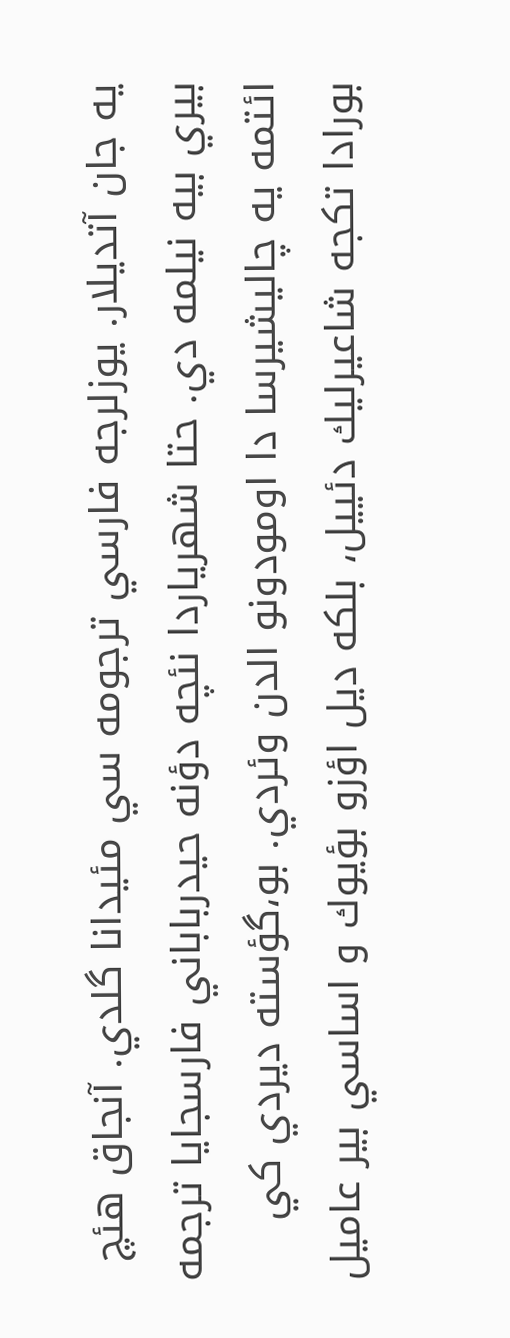يه جان آتديلار. يوزلرجه فارسي ترجومه سي مئيدانا گلدي. آنجاق هئچ بيري بيه نيلمه دي. حتا شهرياردا نئچه دؤنه حيدرباباني فارسجايا ترجمه ائتمه يه چاليشيرسا دا اومودونو الدن وئردي. بو،گؤسته ديردي كي بورادا تكجه شاعيرليك دئييل، بلكه ديل اؤزو بؤيوك و اساسي بير عاميل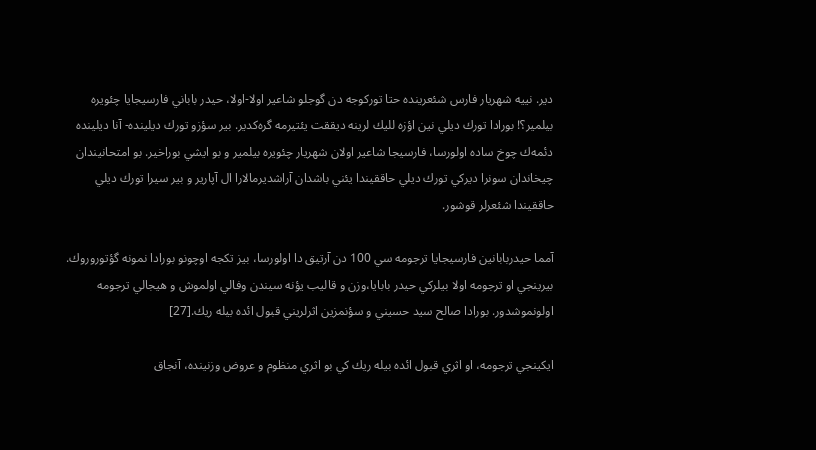دير. نييه شهريار فارس شئعرينده حتا توركوجه دن گوجلو شاعير اولا-اولا، حيدر باباني فارسيجايا چئويره بيلمير؟! بورادا تورك ديلي نين اؤزه لليك لرينه ديققت يئتيرمه گره‌كدير. بير سؤزو تورك ديلينده- آنا ديلينده دئمه‌ك چوخ ساده اولورسا، فارسيجا شاعير اولان شهريار چئويره بيلمير و بو ايشي بوراخير. بو امتحانيندان چيخاندان سونرا ديركي تورك ديلي حاققيندا يئني باشدان آراشديرمالارا ال آپارير و بير سيرا تورك ديلي حاققيندا شئعرلر قوشور.

آمما حيدربابانين فارسيجايا ترجومه سي 100 دن آرتيق دا اولورسا، بيز تكجه اوچونو بورادا نمونه گؤتوروروك. بيرينجي او ترجومه اولا بيلركي حيدر بابايا،وزن و قاليب يؤنه سيندن وفالي اولموش و هيجالي ترجومه اولونموشدور. بورادا صالح سيد حسيني و سؤنمزين اثرلريني قبول ائده بيله ريك.[27]

ايكينجي ترجومه، او اثري قبول ائده بيله ريك كي بو اثري منظوم و عروض وزنينده، آنجاق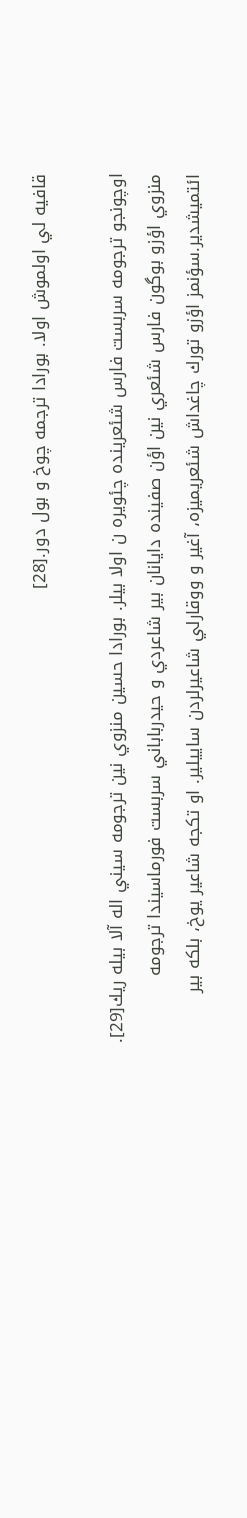قافيه لي اولموش اولا. بورادا ترجمه چوخ و بول دور.[28]

اوچونجو ترجومه سربست فارس شئعرينده چئویره ن اولا بيلر. بورادا حسين منزوي نين ترجومه سيني اله آلا بيله ريك[29]. منزوي اؤزو بوگون فارس شئعري نين اؤن صفينده دايانان بير شاعردي و حيدرباباني سربست فورماسيندا ترجومه ائتميشدير.سؤنمز اؤزو تورك چاغداش شئعريميزه، آغير و ووقارلي شاعيرلردن ساييلير. او تكجه شاعير يوخ، بلكه بير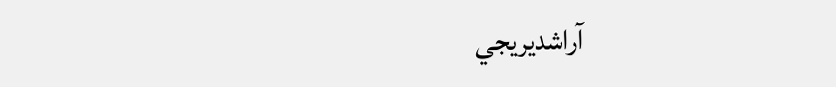آراشديريجي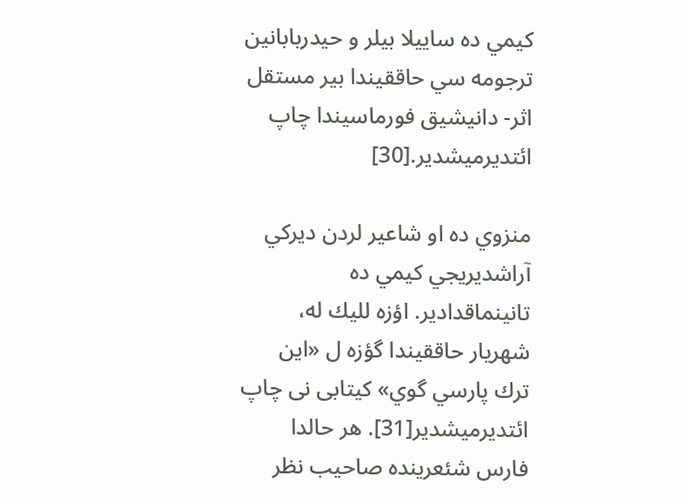كيمي ده ساييلا بيلر و حيدربابانين ترجومه سي حاققيندا بير مستقل اثر- دانيشيق فورماسيندا چاپ ائتديرميشدير.[30]

منزوي ده او شاعير لردن ديركي آراشديريجي كيمي ده تانينماقدادير. اؤزه لليك له، شهريار حاققيندا گؤزه ل «اين ترك پارسي گوي» کیتابی نی چاپ ائتديرميشدير[31]. هر حالدا فارس شئعرينده صاحيب نظر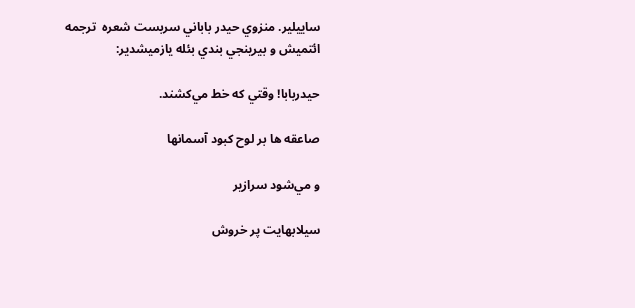ساييلير. منزوي حيدر باباني سربست شعره  ترجمه ائتميش و بيرينجي بندي بئله يازميشدير:

حيدربابا! وقتي كه خط مي‌‌كشند.

صاعقه ها بر لوح كبود آسمانها

و مي‌‌شود سرازير

سيلابهايت پر خروش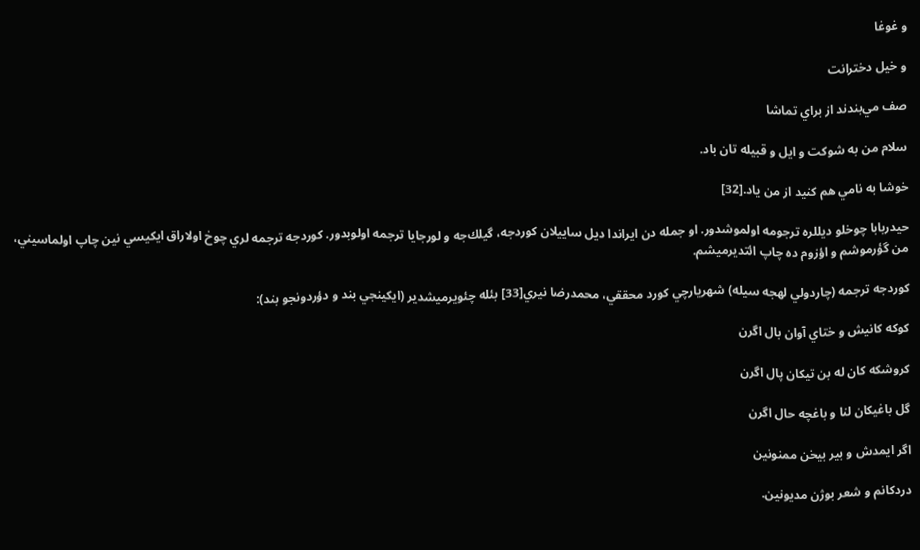و غوغا

و خيل دخترانت

صف مي‌‌بندند از براي تماشا

سلام من به شوكت و ايل و قبيله تان باد.

خوشا به نامي هم كنيد از من ياد.[32]

حيدربابا چوخلو ديللره ترجومه اولموشدور. او جمله دن ايراندا ديل ساييلان كوردجه، گيلك‌جه و لورجايا ترجمه اولوبدور. كوردجه ترجمه لري چوخ اولاراق ايكيسي نين چاپ اولماسيني، من گؤرموشم و اؤزوم ده چاپ ائتدیرمیشم.

كوردجه ترجمه (چاردولي لهجه سيله) شهريارچي كورد محققي، محمدرضا نيري[33] بئله چئويرميشدير (ايكينجي بند و دؤردونجو بند):

كوكه كانيش و ختاي آوان بال اگرن

كروشكه كان له بن تيكان پال اگرن

گل باغيكان لنا و باغچه حال اگرن

اگر ايمدش و بير بيخن ممنونين

دردكانم و شعر بوژن مديونين.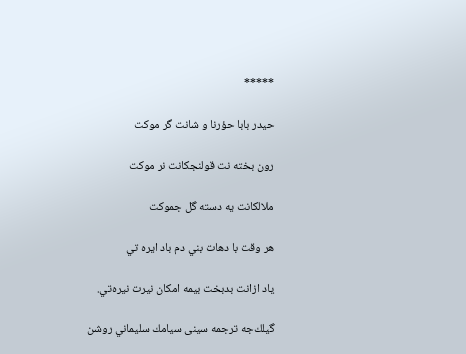*****

حيدر بابا حؤرنا و شانت گر موكت

رون بخته نت قولنجكانت نر موكت

ملالكانت يه دسته گل جموكت

هر وقت با دهات بني دم باد ايره تي

ياد ازانت بدبخت بيمه امكان نيرت نيره‌تي.

گيلك‌جه ترجمه سينی سيامك سليماني روشن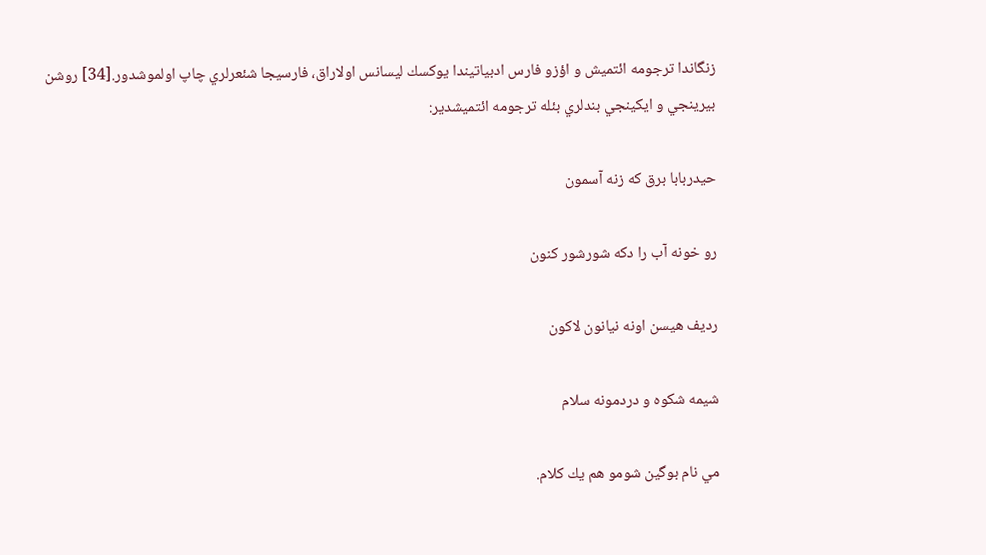زنگاندا ترجومه ائتميش و اؤزو فارس ادبياتيندا يوكسك ليسانس اولاراق، فارسيجا شئعرلري چاپ اولموشدور.[34] روشن بيرينجي و ايكينجي بندلري بئله ترجومه ائتميشدير:

حيدربابا برق كه زنه آسمون

رو خونه آب را دكه شورشور كنون

رديف هيسن اونه نيانون لاكون

شيمه شكوه و دردمونه سلام

مي نام بوگين شومو هم يك كلام.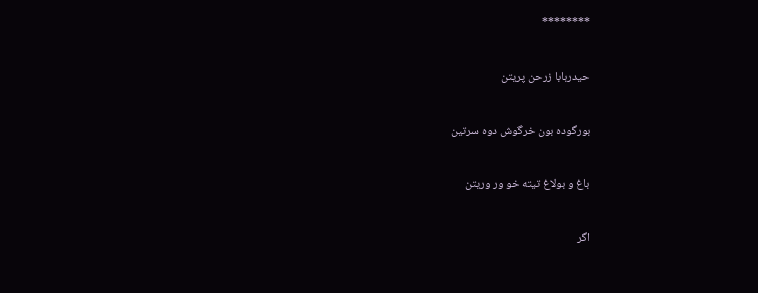********

حيدربابا زرحن پريتن

بورگوده بون خرگوش دوه سرتين

باغ و بولاغ تيته خو ور وريتن

اگر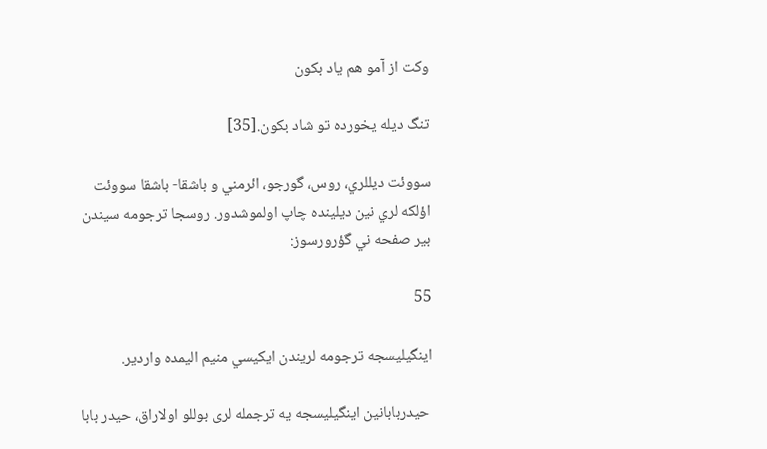وكت از آمو هم ياد بكون

تنگ ديله يخورده تو شاد بكون.[35]

سووئت ديللري، روس، گورجو، ائرمني و باشقا- باشقا سووئت اؤلكه لري نين ديلينده چاپ اولموشدور. روسجا ترجومه سيندن بير صفحه ني گؤرورسوز:

55

اينگيليسجه ترجومه لريندن ايكيسي منيم اليمده واردير.

 حیدربابانین اینگیلیسجه یه ترجمله لری بوللو اولاراق، حیدر بابا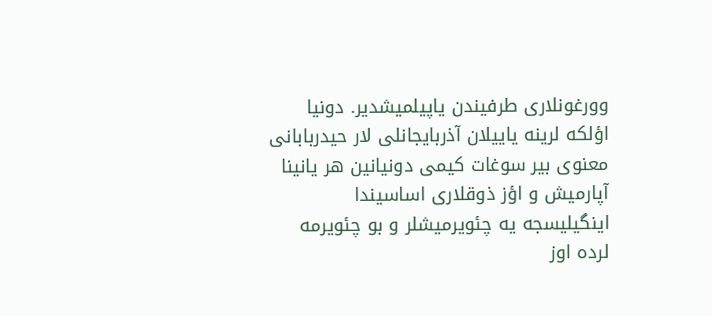وورغونلاری طرفیندن یاپیلمیشدیر. دونیا اؤلکه لرینه یاییلان آذربایجانلی لار حیدربابانی معنوی بیر سوغات کیمی دونیانین هر یانینا آپارمیش و اؤز ذوقلاری اساسیندا اینگیلیسجه یه چئویرمیشلر و بو چئویرمه لرده اوز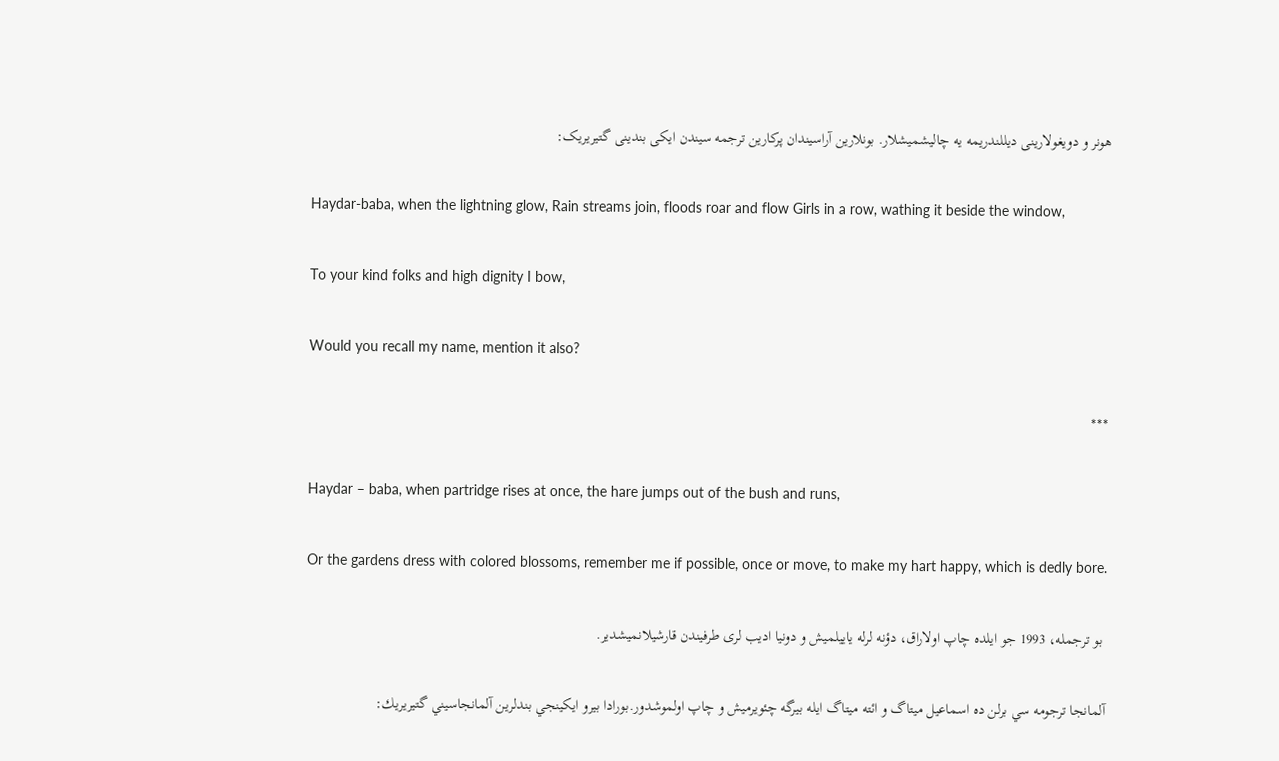هونر و دویغولارینی دیللندریمه یه چالیشمیشلار. بونلارین آراسیندان پرکارین ترجمه سیندن ایکی بندینی گتیریریک:

Haydar-baba, when the lightning glow, Rain streams join, floods roar and flow Girls in a row, wathing it beside the window,

To your kind folks and high dignity I bow,

Would you recall my name, mention it also?

***

Haydar – baba, when partridge rises at once, the hare jumps out of the bush and runs,

Or the gardens dress with colored blossoms, remember me if possible, once or move, to make my hart happy, which is dedly bore.

 بو ترجمله، 1993 جو ایلده چاپ اولاراق، دؤنه لرله یاییلمیش و دونیا ادیب لری طرفیندن قارشیلانمیشدیر.

آلمانجا ترجومه سي برلن ده اسماعيل ميتاگ و ائته ميتاگ ايله بيرگه چئويرميش و چاپ اولموشدور.بورادا بيرو ايكينجي بندلرين آلمانجاسيني گتيريريك: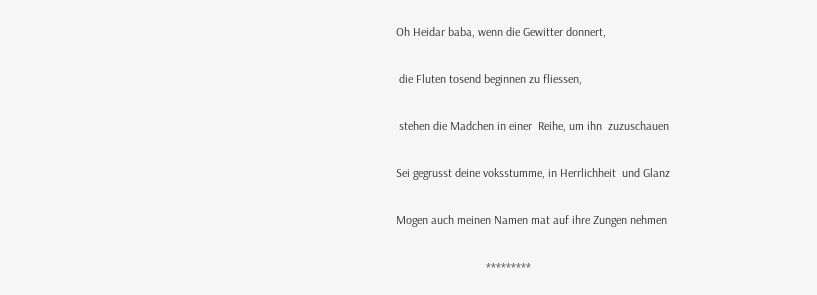Oh Heidar baba, wenn die Gewitter donnert,

 die Fluten tosend beginnen zu fliessen,

 stehen die Madchen in einer  Reihe, um ihn  zuzuschauen

Sei gegrusst deine voksstumme, in Herrlichheit  und Glanz

Mogen auch meinen Namen mat auf ihre Zungen nehmen

                              *********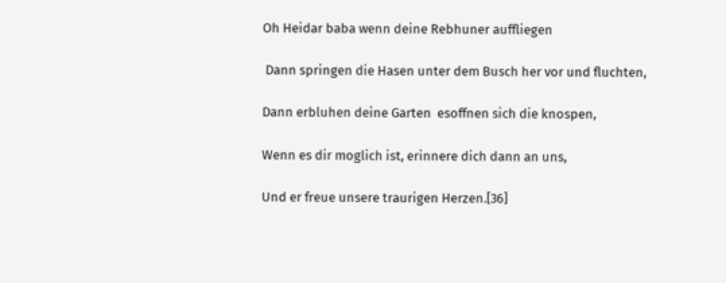Oh Heidar baba wenn deine Rebhuner auffliegen

 Dann springen die Hasen unter dem Busch her vor und fluchten,

Dann erbluhen deine Garten  esoffnen sich die knospen,

Wenn es dir moglich ist, erinnere dich dann an uns,

Und er freue unsere traurigen Herzen.[36]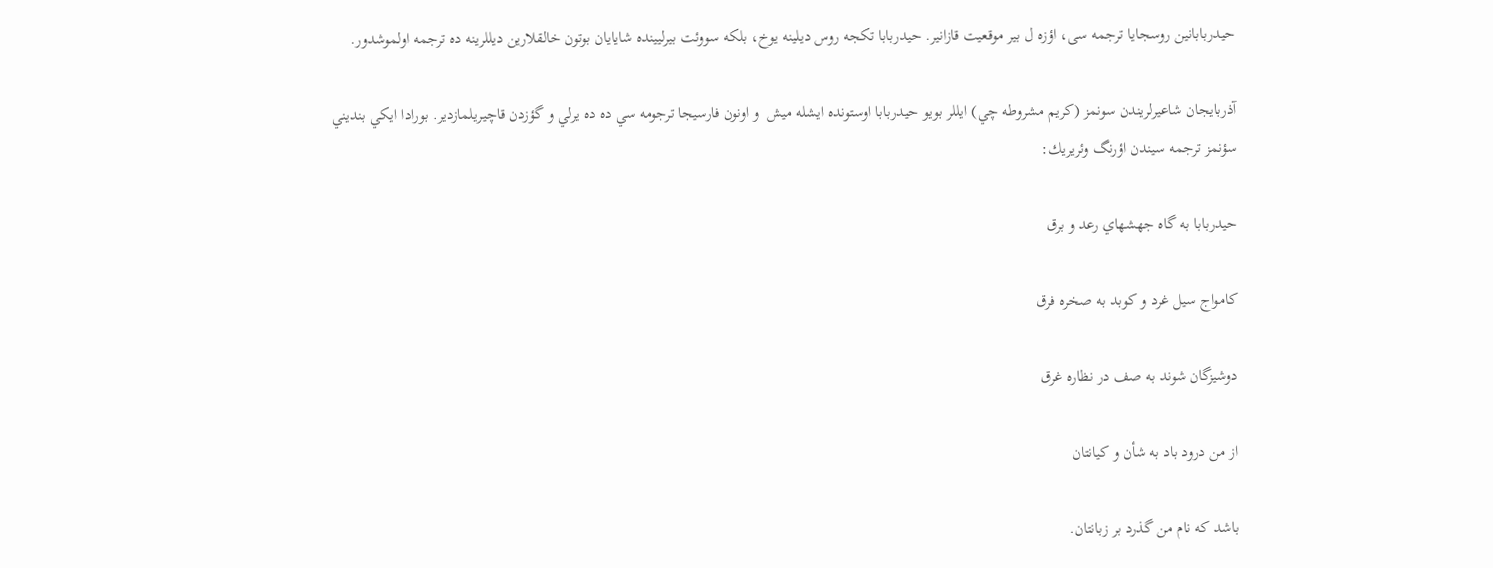حیدربابانین روسجایا ترجمه سی، اؤزه ل بیر موقعیت قازانیر. حیدربابا تکجه روس دیلینه یوخ، بلکه سووئت بیرلیینده شایایان بوتون خالقلارین دیللرینه ده ترجمه اولموشدور.

آذربايجان شاعيرلريندن سونمز (كريم مشروطه چي) ايللر بويو حيدربابا اوستونده ايشله ميش  و اونون فارسيجا ترجومه سي ده ده يرلي و گؤزدن قاچيریلمازدير. بورادا ايكي بنديني سؤنمز ترجمه سيندن اؤرنگ وئريريك:

حيدربابا به گاه جهشهاي رعد و برق

كامواج سيل غرد و كوبد به صخره فرق

دوشيزگان شوند به صف در نظاره غرق

از من درود باد به شأن و كيانتان

باشد كه نام من گذرد بر زبانتان.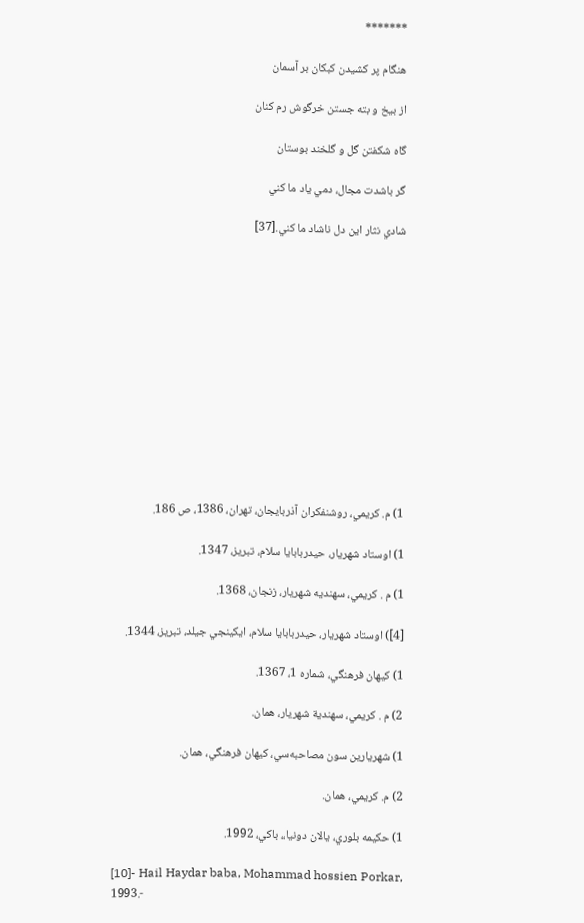*******

هنگام پر كشيدن كبكان بر آسمان

از بيخ و بته جستن خرگوش رم كنان

گاه شكفتن گل و گلخند بوستان

گر باشدت مجال، دمي ياد ما كني

شادي نثار اين دل ناشاد ما كني.[37]













1) م. كريمي، روشنفكران آذربايجان، تهران، 1386، ص 186.

1) اوستاد شهريار، حيدربابايا سلام، تبريز، 1347.

1) م . كريمي، سهنديه شهريار، زنجان، 1368.

[4]) اوستاد شهريار، حيدربابايا سلام، ايكينجي جيلد، تبريز، 1344.

1) كيهان فرهنگي، شماره 1، 1367.

2) م . كريمي، سهندية شهريار، همان.

1) شهريارين سون مصاحبه‌سي، كيهان فرهنگي، همان.

2) م. كريمي، همان.

1) حكيمه بلوري، يالان دونيا،، باكي، 1992.

[10]- Hail Haydar baba, Mohammad hossien Porkar, 1993.-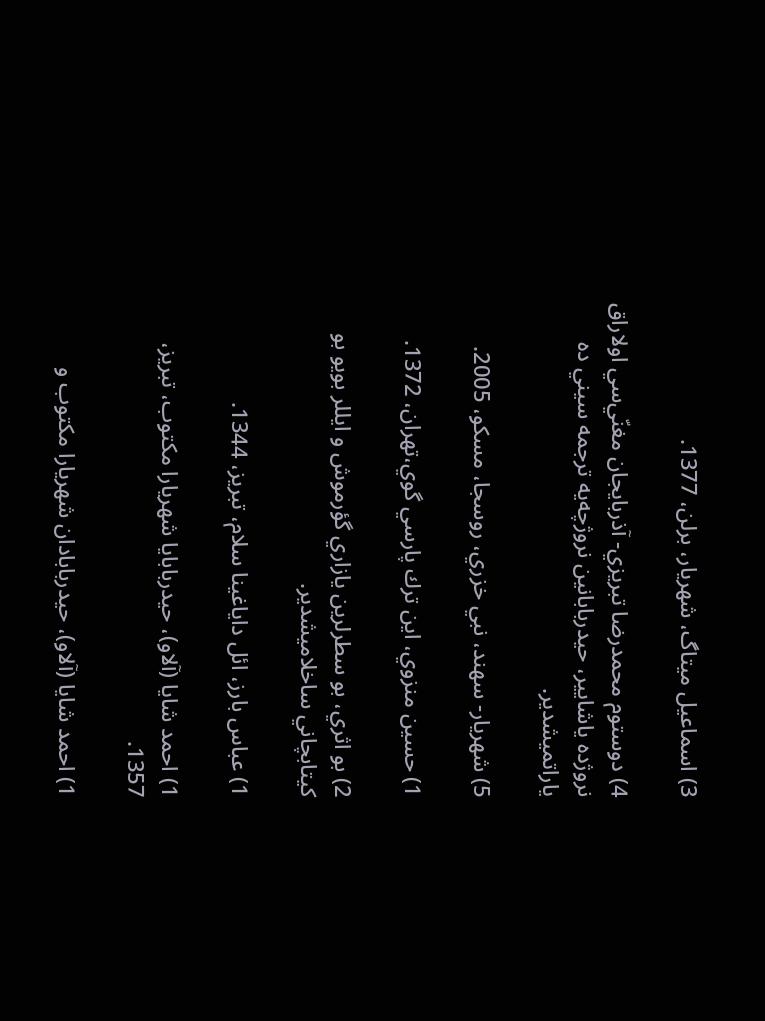3) اسماعيل ميتاگ، شهريار، برلن، 1377.

4) دوستوم محمدرضا تبريزي- آذربايجان مغنّي‌سي اولاراق نروژده ياشايیر، حيدربابانين نروژچه‌يه ترجمه سيني ده ياراتميشدير.

5) شهريار- سهند، نبي خزري، روسجا، مسكو، 2005.

1) حسين منزوي، اين ترك پارسي گوي،تهران، 1372.

2) بو اثري، بو سطرلرين يازاري گؤرموش و ايللر بويو بو كيتابچاني ساخلاميشدير.

1) عباس بارز، ائل داياغينا سلام، تبريز، 1344.

1) احمد شایا (آلاو)، حیدربابایا شهریارا مکتوب، تبریز، 1357.

1) احمد شایا (آلاو)، حیدربابادان شهریارا مکتوب و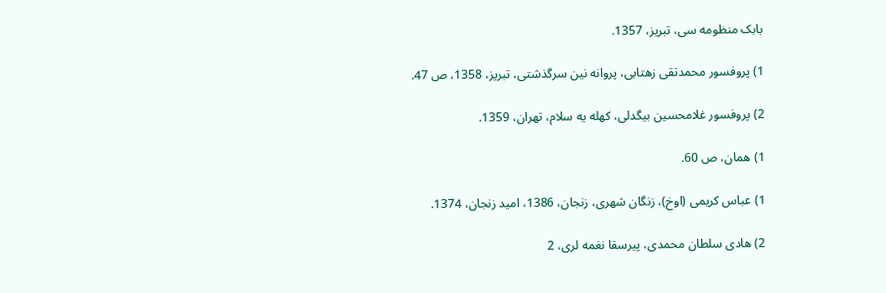بابک منظومه سی، تبریز، 1357.

1) پروفسور محمدتقی زهتابی، پروانه نین سرگذشتی، تبریز، 1358، ص 47.

2) پروفسور غلامحسین بیگدلی، کهله یه سلام، تهران، 1359.

1) همان، ص 60.

1) عباس کریمی (اوخ)، زنگان شهری، زنجان، 1386، امید زنجان، 1374.

2) هادی سلطان محمدی، پیرسقا نغمه لری، 2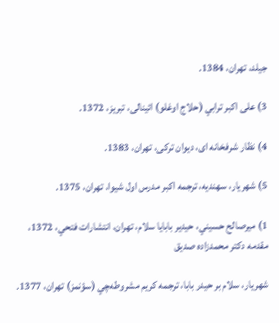جیلد، تهران، 1384.

3) علی اکبر ترابي (حلاج اوغلو) ائینالی، تبریز، 1372.

4) نظار شرفخانه ای، دیوان ترکی، تهران، 1383.

5) شهریار، سهندیه، ترجمه اکبر مدرس اول شیوا، تهران، 1375.

1) ميرصالح حسيني، حيدير بابايا سلام، تهران، انتشارات فتحي، 1372، مقدمه دكتر محمدزاده صديق

شهريار، سلام بر حيدر بابا، ترجمه كريم مشروطه‌چي (سؤنمز) تهران، 1377.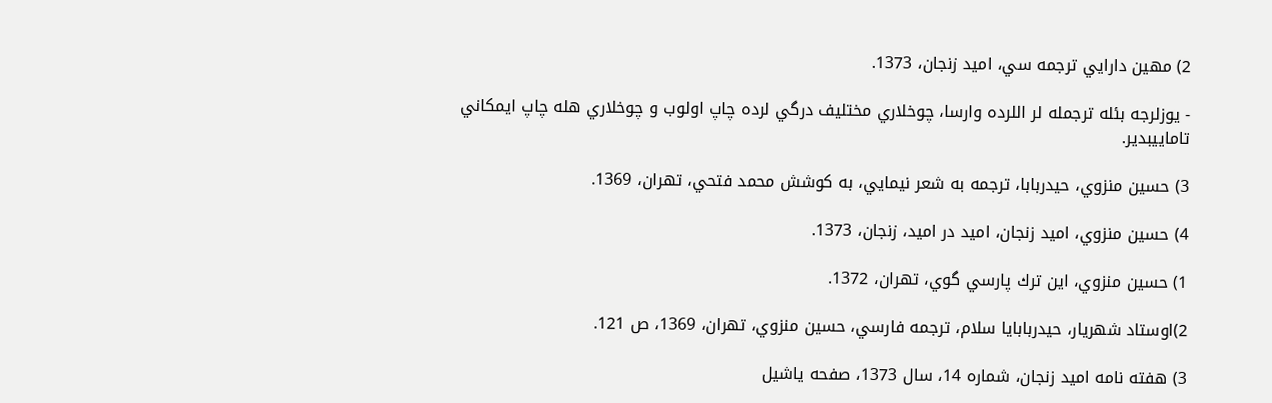2) مهين دارايي ترجمه سي، اميد زنجان، 1373.

- يوزلرجه بئله ترجمله لر اللرده وارسا، چوخلاري مختليف درگي لرده چاپ اولوب و چوخلاري هله چاپ ايمكاني تاماييبدير.

3) حسين منزوي، حيدربابا، ترجمه به شعر نيمايي، به كوشش محمد فتحي، تهران، 1369.

4) حسين منزوي، اميد زنجان، اميد در اميد، زنجان، 1373.

1) حسين منزوي، اين ترك پارسي گوي، تهران، 1372.

2)اوستاد شهريار، حيدربابايا سلام، ترجمه فارسي، حسين منزوي، تهران، 1369، ص 121.

3) هفته نامه اميد زنجان، شماره 14، سال 1373، صفحه ياشيل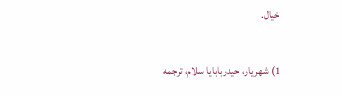خيال.

1) شهريار، حيدربابايا سلام، ترجمه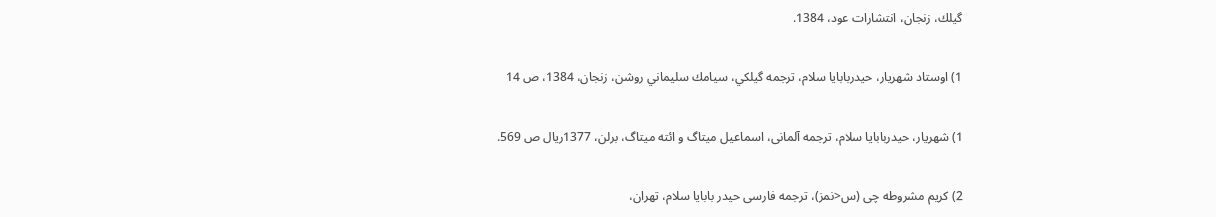گيلك، زنجان، انتشارات عود، 1384.

1) اوستاد شهريار، حيدربابايا سلام، ترجمه گيلكي، سيامك سليماني روشن، زنجان، 1384، ص 14

1) شهریار، حیدربابایا سلام، ترجمه آلمانی، اسماعیل میتاگ و ائته میتاگ، برلن، 1377ريال ص 569.

2) کریم مشروطه چی (س<نمز)، ترجمه فارسی حیدر بابایا سلام، تهران،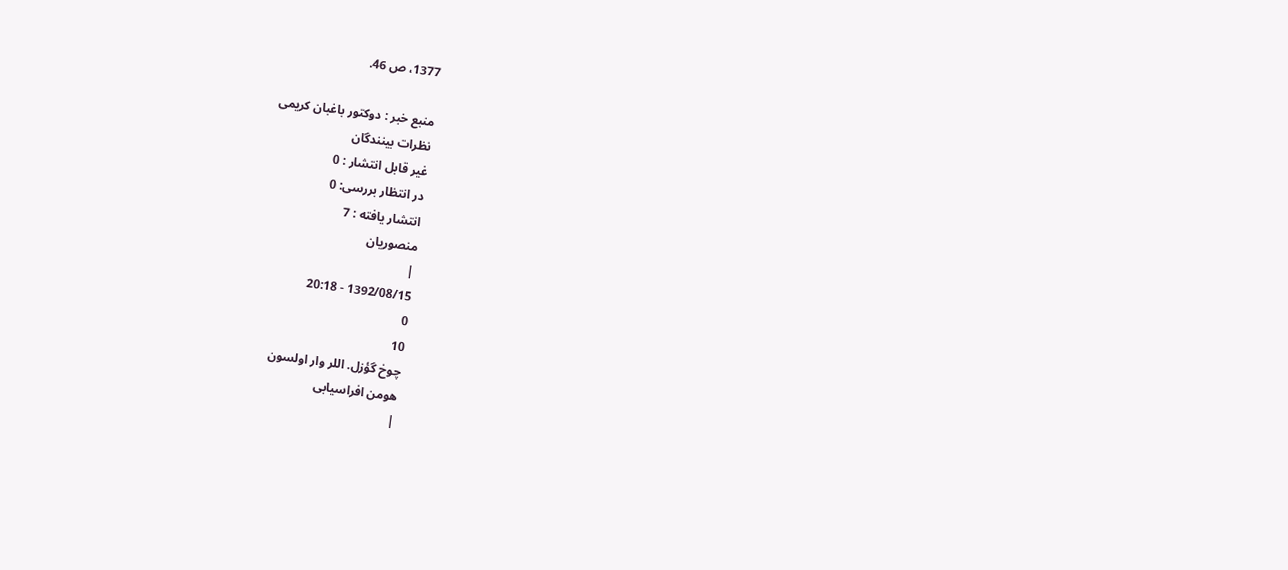1377، ص 46.

منبع خبر : دوکتور باغبان کریمی
نظرات بينندگان
غیر قابل انتشار : 0
در انتظار بررسی: 0
انتشار یافته : 7
منصوریان
|
1392/08/15 - 20:18
0
10
چوخ گؤزل. اللر وار اولسون
هومن افراسیابی
|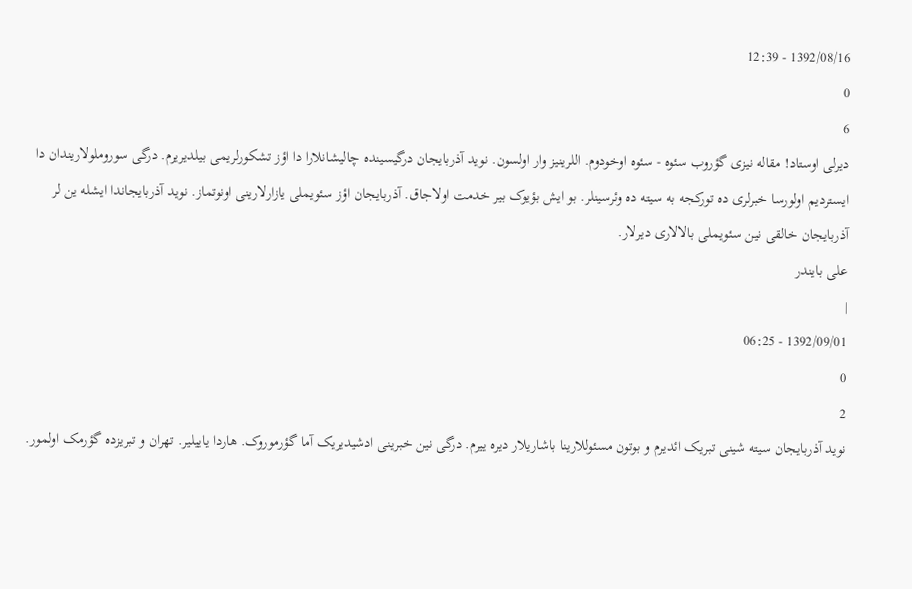1392/08/16 - 12:39
0
6
دیرلی اوستاد! مقاله نیزی گؤروب سئوه - سئوه اوخودوم. اللرینیز وار اولسون. نوید آذربایجان درگیسینده چالیشانلارا دا اؤز تشکورلریمی بیلدیریرم. درگی سوروملولاریندان دا ایستردیم اولورسا خبرلری ده تورکجه به سیته ده وئرسینلر. بو ایش بؤیوک بیر خدمت اولاجاق. آذربایجان اؤز سئویملی یازارلارینی اونوتماز. نوید آذربایجاندا ایشله ین لر آذربایجان خالقی نین سئویملی بالالاری دیرلار.
علی بایندر
|
1392/09/01 - 06:25
0
2
نوید آذربایجان سیته شینی تبریک ائدیرم و بوتون مسئوللارینا باشاریلار دیره ییرم. درگی نین خبرینی ادشیدیریک آما گؤرموروک. هاردا یاییلیر. تهران و تبریزده گؤرمک اولمور.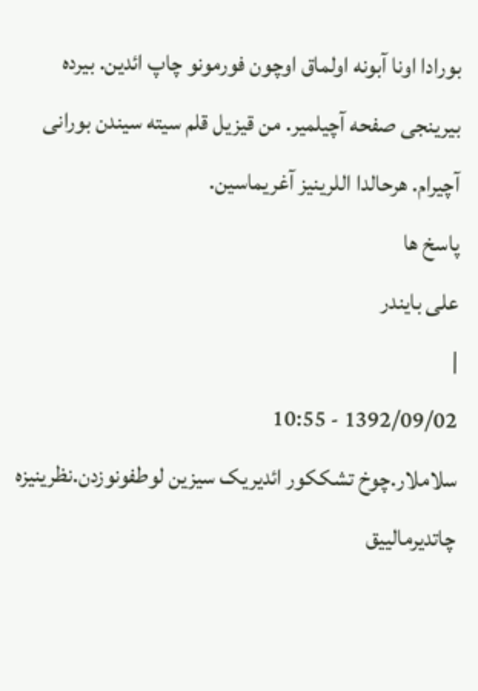بورادا اونا آبونه اولماق اوچون فورمونو چاپ ائدین. بیرده بیرینجی صفحه آچیلمیر. من قیزیل قلم سیته سیندن بورانی آچیرام. هرحالدا اللرینیز آغریماسین.
پاسخ ها
علی بایندر
|
1392/09/02 - 10:55
سلاملار.چوخ تشککور ائدیریک سیزین لوطفونوزدن.نظرینیزه چاتدیرمالییق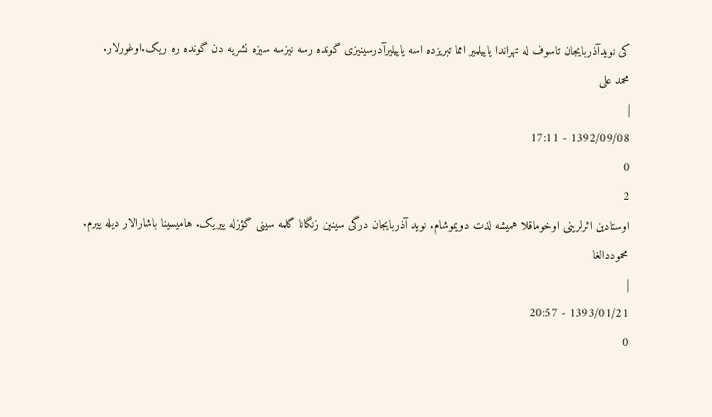کی نویدآذربایجان تاسوف له تهراندا یاییلمیر امما تبریزده اسه یاییلیرآدرسینیزی گونده رسه نیزسه سیزه نشریه دن گونده ره ریک.اوغورلار.
محمد علی
|
1392/09/08 - 17:11
0
2
اوستادین اثرلرینی اوخوماقلا همیشه لذت دویموشام. نوید آذربایجان درگی سینین زنگانا گلمه سینی گؤزله ییریک. هامیسینا باشارالار دیله ییرم.
محموددالغا
|
1393/01/21 - 20:57
0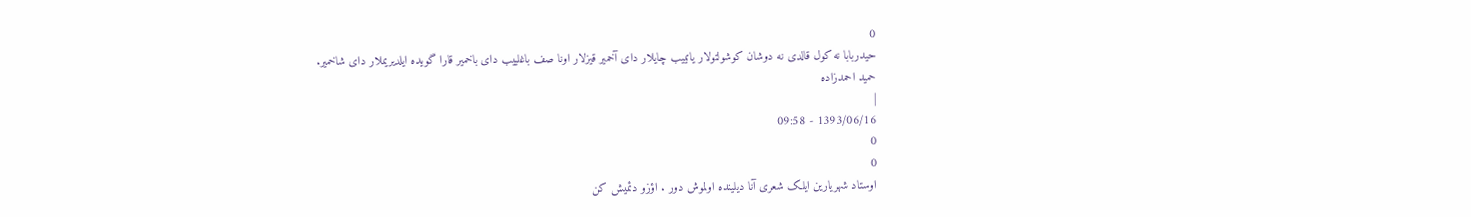0
حیدربابا نه کول قالدی نه دوشان کوشولتولار یاتییب چایلار دای آخمیر قیزلار اونا صف باغلییب دای باخمیر قارا گویده ایلدیریملار دای شاخمیر.
حمید احمدزاده
|
1393/06/16 - 09:58
0
0
اوستاد شهریارین ایلک شعری آنا دیلینده اولموش دور . اؤزو دئمیش کن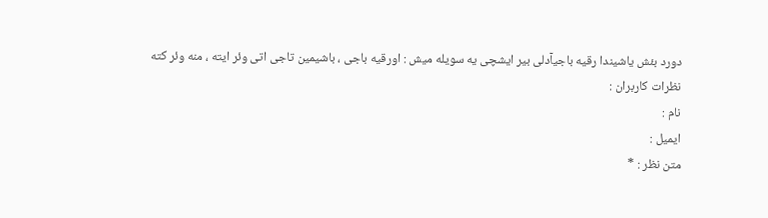دورد بئش یاشیندا رقیه باجیآدلی بیر ایشچی یه سویله میش : اورقیه باجی ، باشیمین تاجی اتی وئر ایته ، منه وئر کته
نظرات كاربران :
نام :
ايميل :
متن نظر : *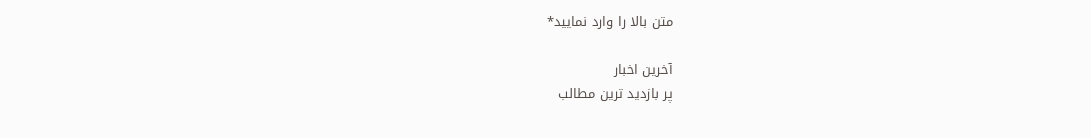متن بالا را وارد نماييد*

آخرين اخبار
پر بازديد ترين مطالب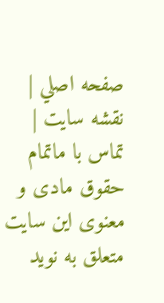صفحه اصلي | نقشه سايت | تماس با ماتمام حقوق مادی و معنوی این سایت متعلق به نويد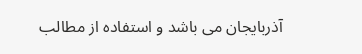آذربايجان می باشد و استفاده از مطالب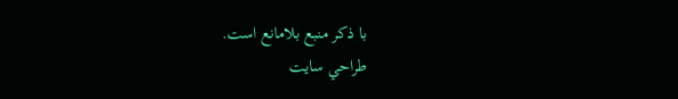با ذکر منبع بلامانع است.
طراحي سايت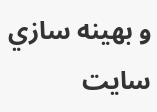و بهينه سازي سايت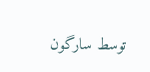توسط سارگون